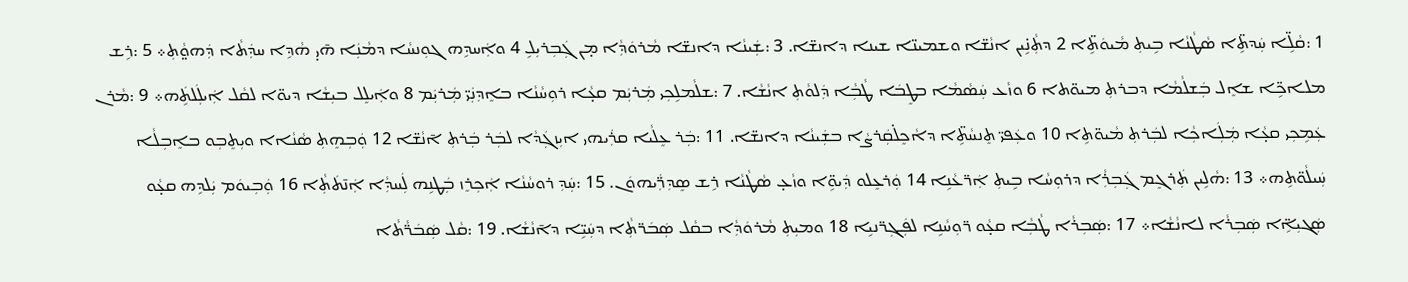1 :ܩܵܠܹ̈ܐ ܚܲܕܬܹ̈ܐ ܣܵܛܵܢܵܐ ܒܹܝܬܼ ܡܵܝܘܿܬܹ̈ܐ 2 ܕܬܼܵܢܹ̇ܝܢ ܐܢܵܫ̈ܐ ܘܫܡܝܢ̈ܐ ܫܝܢܐ ܕܐܢܫ̈ܐ. 3 :ܫܲܝܢܵܐ ܕܐܢܫ̈ܐ ܡܵܪܘܿܕܼܵܐ ܡ̣ܢ ܓܲܒܼܪܝܼܠܹ 4 ܘܐܲܚܕܹܗ ܓܘܼܢܚܵܐ ܕܡܵܢܲܐ ܗ̄ܝ̣ ܗܵܕܹܐ ܚܕܲܬܵܐ ܕܲܗܘ̤ܵܬܼ܀ 5 :ܪܹܫ ܡܠܐܟܹ̈ܐ ܫܐܸܠ ܒܲܫܠܵܡܵܐ ܕܒܪܬܼ ܡܝܘ̈ܬܐ 6 ܘܙܵܥ ܚܲܣܵܡܵܐ ܒܛܸܒܿܐ ܛܵܒܼܵܐ ܕܲܠܘܵܬܼ ܐܢܵܫܵܐ. 7 :ܫܠܵܡܠܹܟܼܝ ܡܲܪܝܲܡ ܩܥ̣ܵܐ ܪܘܼܚܵܢܵܐ ܒܐܸܕܼܢܲܝ̈ ܡܲܪܝܲܡ 8 ܘܐܲܝܠܸܠ ܒܝܼܫܵܐ ܕܝܘ̈ܐ ܠܩܵܠ ܐܲܝܠܲܠܬܹܿܗ܀ 9 :ܡܵܪܢ ܥܲܡܹܟܼܝ ܩܥ̣ܵܐ ܡܲܠܲܐܟܼܵܐ ܠܒܲܪܬܼ ܡܵܝܘ̈ܬܹܐ 10 ܘܥܲܦܝ̈ ܬܸܢܚܵܬܹ̈ܐ ܕܐܵܟܸܠ̇ܩܲܪܨܵܐ ܒܫܲܝܢܵܐ ܕܐܢܫ̈ܐ. 11 :ܒܲܪ ܥܸܠܵܝܐ ܩܪܲܝܗܝ ܐܝܼܙܓܲܕܵܐ ܠܒܲܪ ܒܲܪܬܼ ܐ̄ܢܵܫ̈ܐ 12 ܘܲܒܼܗܸܬܼ ܣܵܢܵܐܐ ܘܝܼܬܸܒܼܘ ܒܐܸܒܼܠܵܐ ܚܲܝܠܵܘ̈ܬܹܗ܀ 13 :ܗܵܠܹܝܢ ܬܲܪܓܸܡ ܓܲܒܼܪܼܵܐ ܕܪܘܼܚܵܐ ܒܹܝܬܼ ܐܲܪ̈ܥܵܢܹܐ 14 ܘܲܪܥܸܠܘ ܕܲܝܘܹ̈ܐ ܘܙܵܥ̣ ܣܵܛܵܢܵܐ ܪܹܫ ܣܸܕܼܪ̈ܲܝܗܘܿܢ. 15 :ܚܲܕܼ ܪܘܚܵܢܵܐ ܐܲܟܼܪܸܙ ܒܲܛܢܹܗ ܠܲܚܕܼܵܐ ܐܲܢ̄ܬܿܬܼܵܐ 16 ܘܲܒܼܝܘܿܡ ܝܲܠܕܹܗ ܩܥ̣ܵܘ ܣܲܓܝܼܐܹ̈ܐ ܣܲܒܼܪܵܐ ܠܐܢܵܫܵܐ܀ 17 :ܣܲܒܼܪܵܐ ܛܵܒܼܵܐ ܩܥ̣ܵܘ ܪ̈ܘܼܚܵܢܹܐ ܠܦܲܓܼܪ̈ܢܝܹܐ 18 ܘܡܝܼܬܼ ܡܵܪܘܿܕܼܵܐ ܒܩܵܠ ܣܲܒܿܪ̈ܬܼܵܐ ܕܚܲܝܹ̈ܐ ܕܐ̄ܢܵܫܵܐ. 19 :ܩܵܠ ܣܲܒܿܪ̈ܵܬܵܐ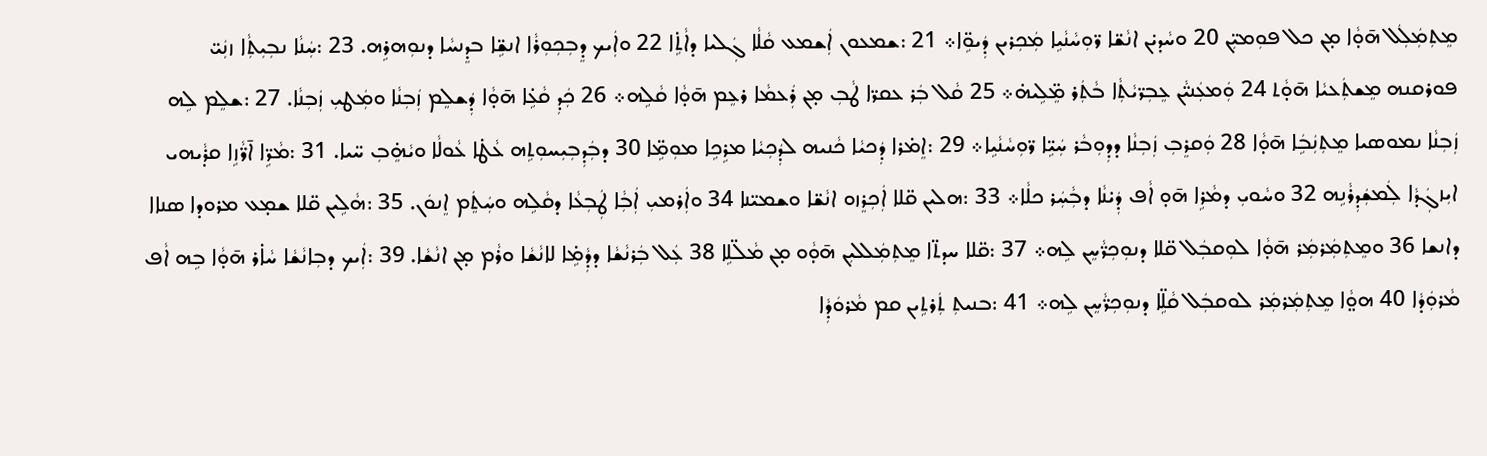ܡܸܬܼܡܲܠܲܠ ܗ̄ܘ̣ܵܐ ܡ̣ܢ ܟܠ ܦܘܼܡܝܼ̈ܢ 20 ܘܚܵܕܝ̇ܢ ܐܢܵܫ̈ܐ ܪ̈ܘܼܚܵܢܵܝܹܐ ܡܲܟܼܪܝܢ ܕܲܝܘܹ̈ܐ܀ 21 :ܫܡܥܘܢ ܐܲܫܡܥ ܩܵܠܵܐ ܓܲܠܝܐ ܕܐܵܬܹ̇ܐ 22 ܘܐܲܝܟ ܕܸܒܼܟܼܘܼܪܵܐ ܐܢܫܹ̈ܐ ܒܕܸܢܚܵܐ ܕܢܘܼܗܪܹܗ. 23 :ܚܲܢܵܐ ܢܒܼܝܼܬܼܵܐ ܙܢܲܝ̈ ܦܘܪܩܢܗ ܡܸܫܬܲܥܝܵܐ ܗ̄ܘ̣ܵܬ 24 ܘܲܡܥܲܢܝ̈ܵܢ ܥܸܒܼܪ̈ܝܵܬܼܵܐ ܒܵܬܲܪ ܡܸ̈ܠܹܝܗ̇܀ 25 ܩܵܠ ܒܲܪ ܥܩܪ̈ܐ ܛܵܒܼ ܡ̣ܢ ܪܲܥܡܵܐ ܪܥܸܡ ܗ̄ܘ̣ܵܐ ܩܵܠܹܗ܀ 26 ܟܲܕܼ ܩܵܥܹ̇ܐ ܗ̄ܘ̣ܵܐ ܕܲܫܠܸܡ ܙܲܒܼܢܵܐ ܘܡܲܛܝܼ ܙܲܒܼܢܵܐ. 27 :ܫܠܸܡ ܠܹܗ ܙܲܒܼܢܵܐ ܢܡܘܣܝܐ ܡܸܬܼܢܲܒܹܿܐ ܗ̄ܘ̣ܵܐ 28 ܘܲܩܪܸܒܼ ܙܲܒܼܢܵܐ ܕܕܼܘܼܒܵܪ ܚܲܝܹ̈ܐ ܪ̈ܘܼܚܵܢܵܝܹܐ܀ 29 :ܐܸܡ̇ܪܐ ܕܲܟܝܵܐ ܟܵܢܝܗ ܠܕܲܟܼܝܵܐ ܡܪܹܟܹܐ ܡܘܼܡܹ̈ܐ 30 ܕܒܲܕܼܒܼܝܼܚܘܼܬܹܗ ܥܵܛ̇ܐ ܥܵܘܠܵܐ ܘܝܵܗܸ̇ܒܼ ܚ̈ܝܐ. 31 :ܡܵܪܹ̈ܐ ܐ̄ܪ̈ܵܙܹܐ ܩܪ̣ܵܝܗܝ ܐܝܼܙܓܲܕܵܐ ܠܲܡܫܲܕܼܪܵܢܹܗ 32 ܘܚܵܘܝܼ ܕܡܵܪܹܐ ܗ̄ܘ̣ ܐܵܦ ܕܲܝ̇ܢܵܐ ܕܒܼܵܚܲܪ ܟܠܵܐ܀ 33 :ܗܠܝܢ ܩ̈ܠܐ ܐܲܟܼܪܸܙܘ ܐܢܵܫ̈ܐ ܘܫܡܝ̈ܢܐ 34 ܘܐܲܪܡܝܼ ܐܲܒܼܵܐ ܛܲܒܼܥܵܐ ܕܩܵܠܹܗ ܘܚܲܬܸܿܡ ܐܸܢܘܿܢ. 35 :ܗܵܠܹܝܢ ܩ̈ܠܐ ܫܡ̣ܥ ܡܪܘܕܐ ܣܢܐܐ ܕܐܢܫܐ 36 ܘܡܸܬܼܡܲܪܡܲܪ ܗ̄ܘ̣ܵܐ ܠܘܼܩܒܲܠ ܩ̈ܠܐ ܕܢܘܼܟܼܪ̈ܵܚܸܢ ܠܹܗ܀ 37 :ܩ̈ܠܐ ܚܕܬ̈ܐ ܡܸܬܼܡܲܠܠܝܼܢ ܗ̄ܘ̣ܵܘ ܡ̣ܢ ܡܵܠ̈ܠܹܐ 38 ܥܲܠ ܒܲܪܢܵܫܵܐ ܕܕܼܵܡܹ̇ܐ ܠܐܢܵܫܵܐ ܘܪܵܡ ܡ̣ܢ ܐܢܵܫܵܐ. 39 :ܐܲܝܟ ܕܒܼܐܢܵܫܵܐ ܚܵܐ̇ܪ ܗ̄ܘ̣ܵܐ ܒܹܗ ܐܵܦ ܡܵܪܘܲܕܵܐ 40 ܗܘ̤ܵܐ ܡܸܬܼܡܲܪܡܲܪ ܠܘܩܒܲܠ ܩܵܠܹ̈ܐ ܕܢܘܼܟܼܪ̈ܵܚܸܢ ܠܹܗ܀ 41 :ܒܢܝܬܼ ܬܲܪܬܹܝܢ ܩܡ ܡܵܪܘܿܕܼܵܐ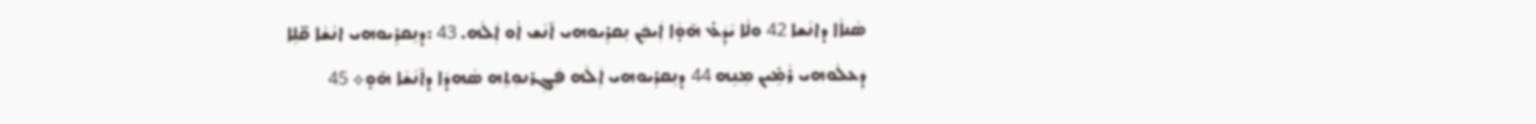ܣܵܢܐܵܐ ܕܐܢܵܫܐ 42 ܘܠܵܐ ܝܵܕܲܥ̇ ܗ̄ܘ̣ܵܐ ܐܲܝܟܲܢ ܢܸܩܪܹܝܘܗܝ ܐ̄ܢܵܫ ܐܵܘ ܐܲܠܵܗ. 43 :ܕܢܸܩܪܹܝܘܗܝ ܐܢܵܫܵܐ ܩ̈ܠܹܐ ܕܲܥܠܵܘܗܝ ܪܵܡܹ̇ܝܢ ܡܸܢܹܗ 44 ܕܢܸܩܪܹܝܘܗܝ ܐܲܠܵܗ ܦܲܓܼܪܢܘܼܬܹܗ ܣܵܗܕܵܐ ܕܐ̄ܢܵܫܵܐ ܗ̄ܘ̣܀ 45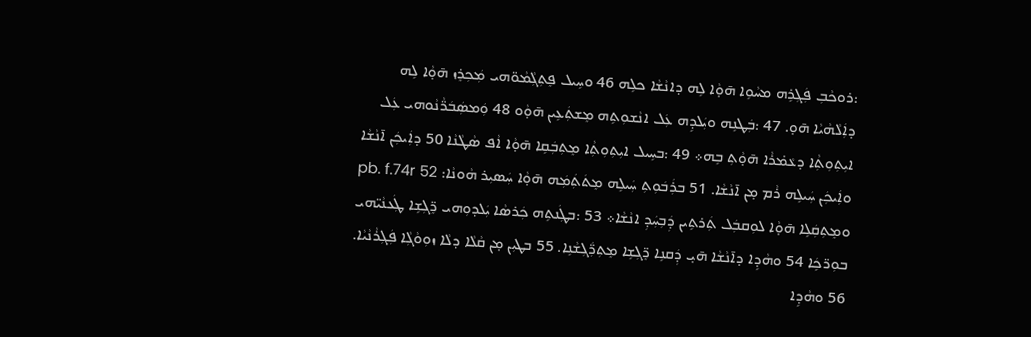:ܪܘܟܵܒܼ ܦܲܓܼܪܹܗ ܡܚܵܘܹܐ ܗ̄ܘ̣ܵܐ ܠܹܗ ܕܐܢܵܫܵܐ ܟܠܹܗ 46 ܘܚܹܝܠ ܦܸܬܼܓܼܵܡܵܘ̈ܗܝ ܡܲܟܼܪܸܙ ܗ̄ܘ̣ܵܐ ܠܹܗ ܕܐܲܠܵܗܵܝܵܐ ܗ̄ܘ̣. 47 :ܒܲܛܢܹܗ ܘܝܲܠܕܹܗ ܥܲܠ ܐܢܵܫܘܼܬܹܗ ܡܸܫܬܲܥܹܝܢ ܗ̄ܘ̣ܵܘ 48 ܘܲܡܣܲܒܿܪ̈ܵܢܵܘܗܝ ܥܲܠ ܐܝܼܬܼܘܼܬܼܵܐ ܕܥܵܡ̇ܪܵܐ ܗ̄ܘ̣ܵܬܼ ܒܹܗ܀ 49 :ܒܚܹܝܠ ܐܝܼܬܼܘܼܬܼܵܐ ܡܸܬܼܒܲܩܹܐ ܗ̄ܘ̣ܵܐ ܐܵܦ ܣܵܛܵܢܵܐ 50 ܕܐܲܝܟܲܢ ܐ̄ܢܵܫܵܐ ܘܐܲܝܟܲܢ ܚܲܝܠܹܗ ܪܵܡ ܡ̣ܢ ܐ̄ܢܵܫܵܐ. 51 ܒܪܲܒܿܘܼܬܼ ܚܲܝܠܹܗ ܡܸܬܿܬܲܡܲܗ ܗ̄ܘ̣ܵܐ ܚܲܣܝܼܪ ܗܵܘܢܵܐ: pb. f.74r 52 ܘܡܸܬܼܩܲܠܹܐ ܗ̄ܘ̣ܵܐ ܠܘܼܩܒܲܠ ܬܲܪܬܹܝܢ ܕܲܒܼܚܲܕܼ ܐܢܵܫܵܐ܀ 53 :ܒܛܲܢܬܹܗ ܟܲܪܣܵܐ ܝܲܠܕܘܼܗܝ ܪܸ̈ܓܼܫܹܐ ܛܲܥܢܵܝ̈ܗܝ ܒܘܼܪ̈ܟܹܿܐ 54 ܘܗܵܕܹܐ ܕܐ̄ܢܵܫܵܐ ܗ̄ܝ̣ ܕܲܩܢܹܐ ܪܸ̈ܓܼܫܹܐ ܡܸܬܼܪ̈ܲܓܼܫܵܢܹܐ. 55 ܒܛܝܼܢ ܡ̣ܢ ܩܵܠܵܐ ܕܠܵܐ ܙܘܼܘܵܓܼܵܐ ܦܲܓܼܪܵܢܵܝܵܐ. 56 ܘܗܵܕܹܐ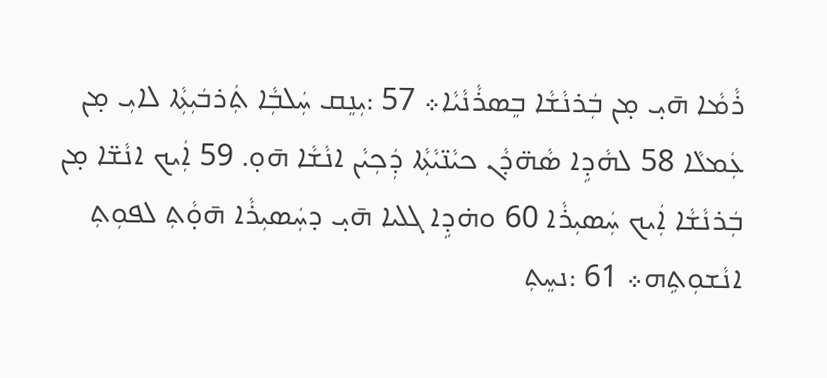ܪܵܡܵܐ ܗ̄ܝ̣ ܡ̣ܢ ܒܲܪܢܵܫܵܐ ܒܸܣܪܵܢܵܝܵܐ܀ 57 :ܝܼܢܸܩ ܚܲܠܒܼܵܐ ܬܲܪܒܿܝܼܬܼܵܐ ܠܐܝܼ ܡ̣ܢ ܥܲܡܠܵܐ 58 ܠܗܵܕܹܐ ܣܵܗ̈ܕܵܢ ܟܝܵܢ̈ܝܵܬܼܵܐ ܕܲܟܼܝܵܢ ܐܢܵܫܵܐ ܗ̄ܘ̣. 59 ܐܲܝܟ ܐܢܵܫ̈ܐ ܡ̣ܢ ܒܲܪܢܵܫܵܐ ܐܲܝܟ ܚܲܣܝܼܪܵܐ 60 ܘܗ̇ܕܹܐ ܓܠܝܐ ܗ̄ܝ̣ ܕܚܲܣܝܼܪܵܐ ܗ̄ܘ̣ܵܬܼ ܠܦܘܼܬܼ ܐܢܵܫܘܼܬܹܗ܀ 61 :ܢܚܸܬܼ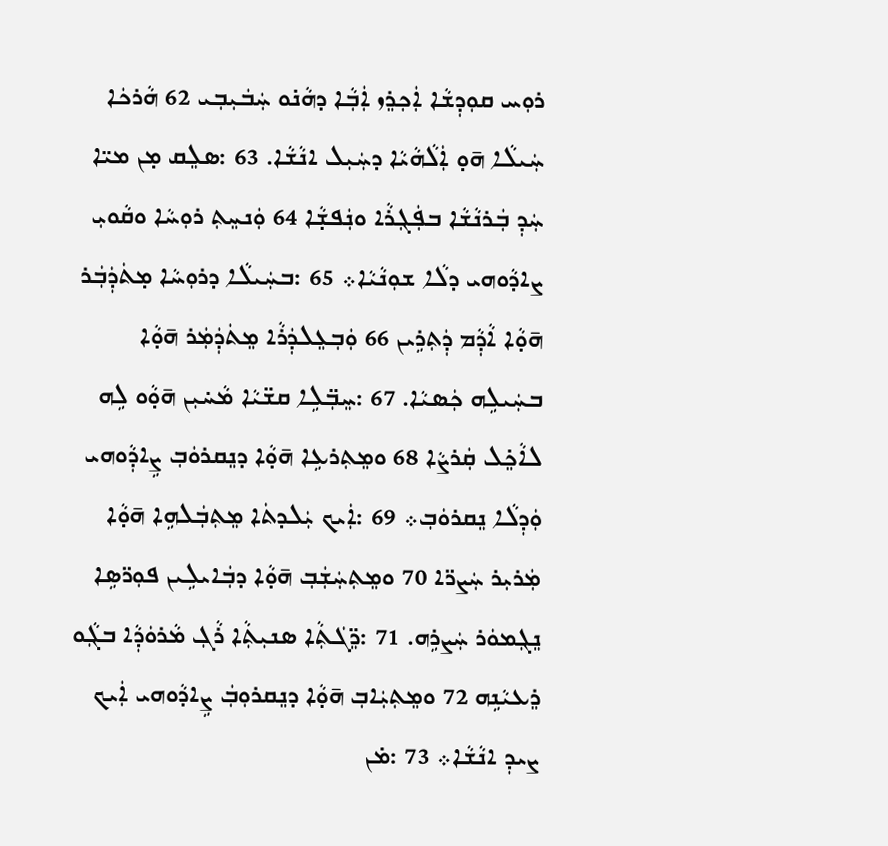ܪܘܼܚ ܩܘܼܕܼܫܵܐ ܐܲܟܼܪܸܙ ܐܲܒܼܵܐ ܕܗܵܢ̇ܘ ܚܲܒܿܝܼܒܼܝ 62 ܗܵܪܟܿܐ ܚܲܝܠܵܐ ܗ̄ܘ̣ ܐܲܠܵܗܵܝܵܐ ܕܚܲܝܼܠ ܐܢܵܫܵܐ. 63 :ܣܠܸܩ ܡ̣ܢ ܡܝ̈ܐ ܚܲܕܼ ܒܲܪܢܵܫܵܐ ܒܦܲܓܼܪܵܐ ܘܢܲܦܫ̣ܵܐ 64 ܘܲܢܚܸܬܼ ܪܘܼܚܵܐ ܘܩܵܘܝܼ ܨܐܕܵܘܗܝ ܕܠܵܐ ܫܘܼܢܵܝܵܐ܀ 65 :ܒܚܲܝܠܵܐ ܕܪܘܼܚܵܐ ܡ̣ܬܿܕܲܒܲܪ ܗ̄ܘ̣ܵܐ ܐܵܕܼܵܡ ܕܲܬܼܪܹܝܢ 66 ܘܲܒܼܥܸܠܕܲܪܵܐ ܡܸܬܿܕܲܡܲܪ ܗ̄ܘ̣ܵܐ ܒܚܲܝܠܹܗ ܟܲܣܝܵܐ. 67 :ܚܸܒܼ̈ܠܹܐ ܩܫ̈ܝܵܐ ܡܵܚ̇ܝܼܢ ܗ̄ܘ̣ܵܘ ܠܹܗ ܠܐܵܟܸ̇ܠ ܩܲܪܨܵܐ 68 ܘܡܸܬܼܪܥܹܐ ܗ̄ܘ̣ܵܐ ܕܢܸܩܪܘܿܒܼ ܨܹܐܕܼܵܘܗܝ ܘܲܕܼܠܵܐ ܢܸܩܪܘܿܒܼ܀ 69 :ܐܲܝܟ ܝܲܠܕܬܿܐ ܡܸܬܼܒܲܠܗܹܐ ܗ̄ܘ̣ܵܐ ܡܲܪܝܼܪ ܚܲܨܪ̈ܐ 70 ܘܡܸܬܼܚܲܫܲܒܼ ܗ̄ܘ̣ܵܐ ܕܒܲܐܝܠܹܝܢ ܦܘܼܪ̈ܣܹܐ ܢܸܓܼܡܘܿܪ ܚܲܨܪܹܗ. 71 :ܪܸ̈ܓܿܬܼܵܐ ܣܢܝܼܬܼܵܐ ܪܵܓܼ ܡܵܪܘܿܕܼܵܐ ܒܓܼܵܘ ܪܸܥܝܵܢܹܗ 72 ܘܡܸܬܼܝܲܐܒܼ ܗ̄ܘ̣ܵܐ ܕܢܸܩܪܘܼܒܲ ܨܹܐܕܵܘܗܝ ܐܲܝܟ ܨܝܕܼ ܐܢܵܫܵܐ܀ 73 :ܡ̇ܢ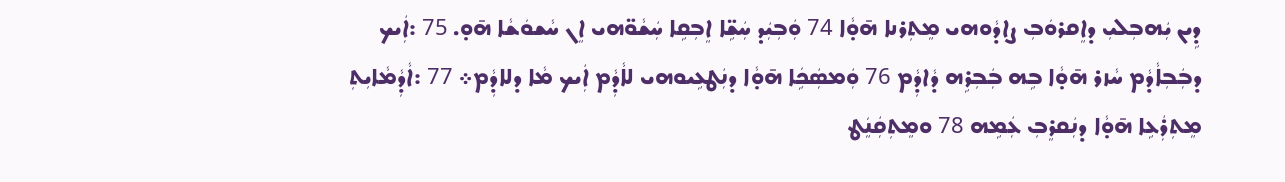ܕܹܝܢ ܝܲܗܒܼܠܝܼ ܕܐܸܩܪܘܿܒܼ ܨܐܕܵܘܗܝ ܡܸܬܼܪܢܐ ܗ̄ܘ̣ܵܐ 74 ܘܲܒܼܝܲܕ ܚܲܫܹ̈ܐ ܐܸܒܼܩܹܐ ܚܲܫܵܘ̈ܗܝ ܐܸܢ ܚܵܫܘܿܫܵܐ ܗ̄ܘ̣. 75 :ܐܲܝܟ ܕܒܲܒܼܐܵܕܵܡ ܚܵܙܪ ܗ̄ܘ̣ܵܐ ܒܹܗ ܒܲܒܼܪܹܗ ܕܵܐܕܼܵܡ 76 ܘܲܡܣܲܟܹܿܐ ܗ̄ܘ̣ܵܐ ܕܢܲܛܥܹܝܘܗܝ ܠܐܵܕܼܵܡ ܐܲܝܟ ܡܵܐ ܕܠܐܕܼܵܡ܀ 77 :ܐܵܕܼܵܡܵܐܝܼܬܼ ܡܸܬܼܪܲܥܹܐ ܗ̄ܘ̣ܵܐ ܕܢܲܩܪܸܒܼ ܥܲܡܹܗ 78 ܘܡܸܬܼܩܲܢܸܿܛ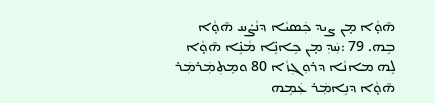ܗ̄ܘ̣ܵܐ ܡ̣ܢ ܨܝܕ ܟܲܣܝܵܐ ܕܢܵܨ̇ܚ ܗ̄ܘ̣ܵܐ ܒܹܗ. 79 :ܚܲܕܼ ܡ̣ܢ ܟܹܐܢܹ̈ܐ ܡܵܢܹ̇ܐ ܗ̄ܘ̣ܵܐ ܠܹܗ ܡܐܢܵܐ ܕܪܘܼܓܼܙܵܐ 80 ܘܡܸܬܼܡܲܪܡܲܪ ܗ̄ܘ̣ܵܐ ܕܢܹܐܡܲܪ ܥܲܡܹܗ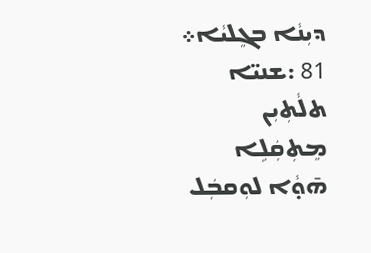ܕܝܼܢܵܐ ܒܓܸܠܝܵܐ܀ 81 :ܫܢܝ̈ܐ ܬܠܵܬܼܝܼܢ ܡܸܬܼܩܲܠܹܐ ܗ̄ܘ̣ܵܐ ܠܘܼܩܒܲܠ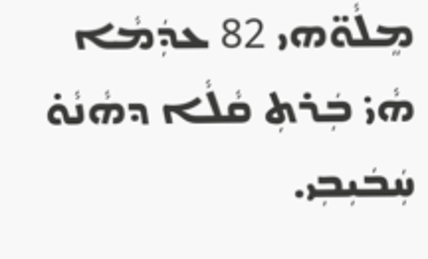ܡܸܠܵܘ̈ܗܝ 82 ܥܕܲܡܵܐ ܗܵܝ̇ ܒܲܪܬܼ ܩܵܠܵܐ ܕܗܵܢܵܘ̇ ܚܲܒܿܝܼܒܼܝ.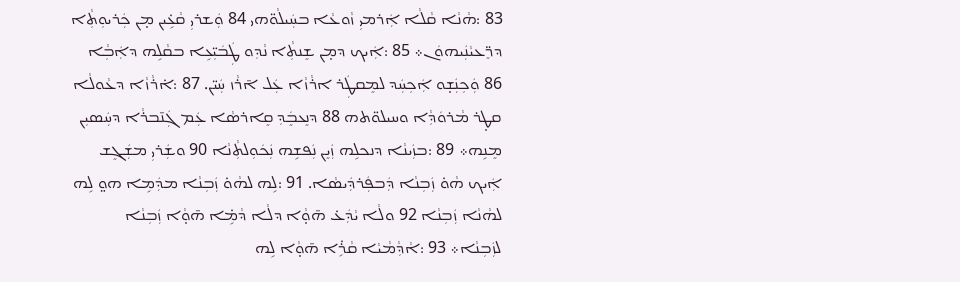83 :ܗܵܢܵܐ ܩܵܠܵܐ ܐܲܪܡܝܼ ܙܵܘܥܵܐ ܒܚܲܝܠܵܘ̈ܗܝ 84 ܘܲܫܪܝܼ ܩܵܥܹ̇ܝܢ ܡ̣ܢ ܟܲܪܝܘܼܬܼܵܐ ܕܪܸ̈ܥܝܵܢܲܝܗܘܿܢ܀ 85 :ܐܲܝܟ ܕܡ̣ܢ ܫܸܢܬܼܵܐ ܢܵܕܼܘ ܛܲܒܿܝܼ̈ܥܹܐ ܒܩܵܠܹܗ ܕܐܲܒܼܵܐ 86 ܘܲܟܼܢܲܫ̣ܘ ܐܲܟܼܚܲܕ ܠܡܸܩܛܲܪ ܐܪܵܙܵܐ ܥܲܠ ܐ̄ܪܵܙ ܚܲܝ̈ܢ. 87 :ܐ̇ܪܵܙܵܐ ܕܥܵܘܠܵܐ ܩܛ̣ܪ ܡܵܪܘܿܕܼܵܐ ܘܚܝܠܘ̈ܬܗ 88 ܕܢܸܥܒܸܿܕܼ ܩܸܐܪܣܵܐ ܥܲܡ ܓܲܢ̄ܒܪܵܐ ܕܚܲܣܝܼܢ ܡܸܢܹܗ܀ 89 :ܒܙܲܝܢܵܐ ܕܢܟܠܹܗ ܙܲܝܸܢ ܢܲܦܫܹܗ ܢܲܟܿܘܼܠܬܼܵܢܵܐ 90 ܘܫܲܪܝܼ ܡܫܲܓܸܫ ܐܲܝܟ ܗܵܘ̇ ܙܲܒܼܢܵܐ ܕܲܒܦܲܪܕܲܝܣܵܐ. 91 :ܠܹܗ ܠܗܵܘ̇ ܙܲܒܼܢܵܐ ܡܕܲܡܹܐ ܗܘ̤ ܠܹܗ ܠܗܵܢܵܐ ܙܲܒܼܢܵܐ 92 ܘܠܵܐ ܝܵܕܲܥ̇ ܗ̄ܘ̣ܵܐ ܕܠܵܐ ܕܵܡܹ̇ܐ ܗ̄ܘ̣ܵܐ ܙܲܒܼܢܵܐ ܠܙܲܒܼܢܵܐ܀ 93 :ܐܵܕܼܵܡܵܝܵܐ ܩܵܪܹ̇ܐ ܗ̄ܘ̣ܵܐ ܠܹܗ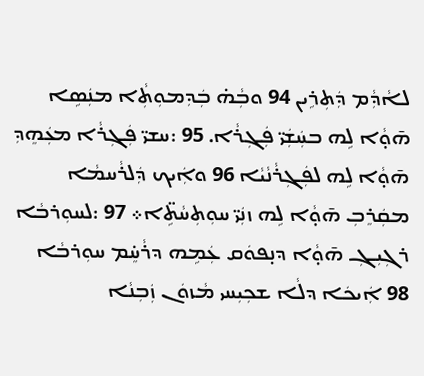ܠܐܵܕܼܵܡ ܕܲܬܼܪܹܝܢ 94 ܘܒܼܵܗ̇ ܒܲܕܼܡܘܼܬܼܵܐ ܡܢܲܣܹܐ ܗ̄ܘ̣ܵܐ ܠܹܗ ܒܚܲܫܲܝ̈ ܦܲܓܼܪܵܐ. 95 :ܚܫܝ̈ ܦܲܓܼܪܵܐ ܡܥܲܗܸܕܼ ܗ̄ܘ̣ܵܐ ܠܹܗ ܠܦܲܓܼܪܵܢܵܝܵܐ 96 ܘܐܲܝܟ ܕܲܠܪܵܚܡܵܐ ܡܩܲܪܸܒܼ ܗ̄ܘ̣ܵܐ ܠܹܗ ܙܢܲܝ̈ ܚܘܼܬܼܚܵܬܹ̈ܐ܀ 97 :ܠܚܘܼܪܒܵܐ ܪܓܼܝܼܓܼ ܗ̄ܘ̣ܵܐ ܕܢ̣ܦܘܿܩ ܥܲܡܹܗ ܕܪܵܚܸ̇ܡ ܚܘܼܪܒܵܐ 98 ܐܲܝܟܿܐ ܕܠܵܐ ܫܟܼܝܼܚܝ ܡܵܙܘܿܢ ܙܲܒܼܢܵܐ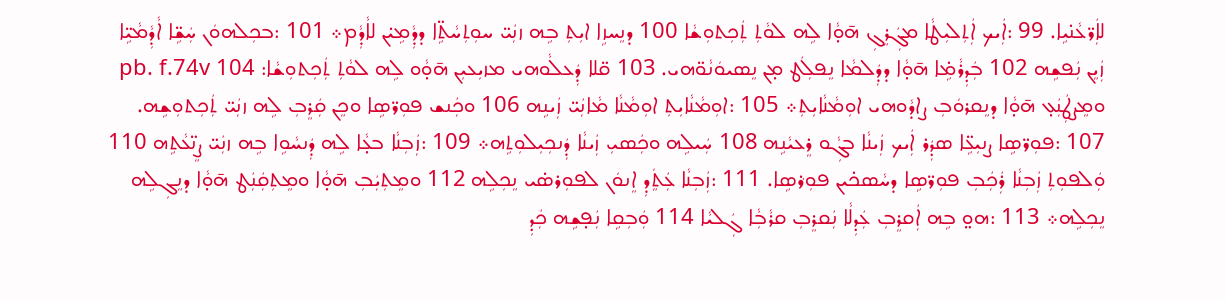ܠܐܲܪ̈ܥܵܢ̇ܝܹܐ. 99 :ܐܲܝܟ ܐܲܬܼܠܝܼܛܵܐ ܡܓܲܪܸܓܼ ܗ̄ܘ̣ܵܐ ܠܹܗ ܠܘܵܬܼ ܬܲܟܼܬܘܼܫܵܐ 100 ܕܢܸܚܙܹܐ ܐܝܼܬܼ ܒܹܗ ܙܢܲܝ̈ ܚܘܼܬܼܚܵܬܹ̈ܐ ܕܕܼܵܡܹܝ̇ܢ ܠܐܵܕܼܵܡ܀ 101 :ܒܟܼܠܗܘܿܢ ܚܲܫܹ̈ܐ ܐܵܕܼܵܡܵܝܹ̈ܐ ܙܲܝܸܢ ܢܲܦܫܹܗ 102 ܒܲܕܼܪܵܡܹ̇ܐ ܗ̄ܘ̣ܵܐ ܕܕܲܠܡܵܐ ܢܸܦܠܲܛ ܡ̣ܢ ܢܸܣܝܘܿܢܵܘ̈ܗܝ. 103 ܩ̈ܠܐ ܕܲܥܠܵܘܗܝ ܡܙܝܼܥܝܼܢ ܗ̄ܘ̣ܵܘ ܠܹܗ ܠܘܵܬܼ ܬܲܟܼܬܘܼܫܵܐ: pb. f.74v 104 ܘܡܸܨܛܲܢܲܥ̣ ܗ̄ܘ̣ܵܐ ܕܢܸܩܪܘܿܒܼ ܨܐܕܵܘܗܝ ܐܘܼܡܵܢܵܐܝܼܬܼ܀ 105 :ܐܘܼܡܵܢܵܐܝܼܬܼ ܐܘܼܡܵܢܵܐ ܡܵܐܢܲܝ̈ ܙܲܝܢܹܗ 106 ܘܟܲܢܫ ܦܘܼܪ̈ܣܹܐ ܘܟܸܢ ܩܲܪܸܒܼ ܠܹܗ ܙܢܲܝ̈ ܬܲܟܼܬܘܼܫܹܗ. 107 :ܦܘܼܪ̈ܣܹܐ ܨܢܝܼܥܹ̈ܐ ܣܕܲܪ ܐܲܝܟ ܙܲܝܢܵܐ ܒܓܼܵܘ ܪܸܥܝܵܢܹܗ 108 ܚܲܝܠܹܗ ܘܟܲܣܝܼ ܙܲܝܢܵܐ ܕܲܢܟܼܝܼܠܘܼܬܹܗ܀ 109 :ܙܲܒܼܢܵܐ ܒܥ̣ܵܐ ܠܹܗ ܕܲܢܚܵܘܹܐ ܒܹܗ ܙܢܲܝ̈ ܨܸܢ̈ܥܵܬܹܗ 110 ܘܲܠܦܘܼܬܼ ܙܲܒܼܢܵܐ ܪܲܟܲܒܼ ܦܘܼܪ̈ܣܹܐ ܕܚܵܣܟ̇ܝܢ ܦܘܼܪ݁ܣܹܐ. 111 :ܙܲܒܼܢܵܐ ܥܲܬܸܿܕܼ ܐܸܢܘܿܢ ܠܦܘܼܪܣ̇ܝ ܢܸܟܼܠܹܗ 112 ܘܡܸܬܼܝܲܒܼ ܗ̄ܘ̣ܵܐ ܘܡܸܬܼܩܲܢܲܛ ܗ̄ܘ̣ܵܐ ܕܢܸܓܼܠܹܗ ܢܸܟܼܠܹܗ܀ 113 :ܗܘ̤ ܒܹܗ ܐܲܩܪܸܒܼ ܥܲܕܼܠܵܐ ܢܲܩܪܸܒܼ ܩܪܵܒܼܵܐ ܓܲܠܝܵܐ 114 ܘܲܒܼܩܹܐ ܢܲܦ̣ܫܹܗ ܟܲܕܼ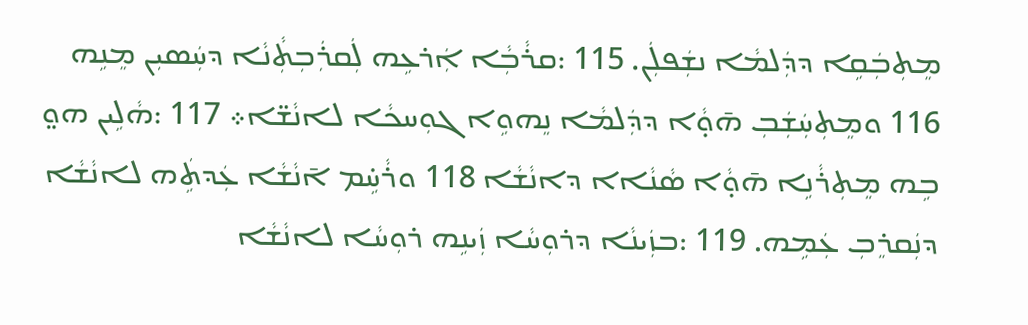ܡܸܬܼܒܲܩܹܐ ܕܕܲܠܡܵܐ ܢܫܲܦܠܲܢ. 115 :ܩܪܵܒܼܵܐ ܐܲܪܥܹܗ ܠܲܩܪܲܒܼܬܼܵܢܵܐ ܕܚܲܣܝܼܢ ܡܸܢܹܗ 116 ܘܡܸܬܼܚܲܫܲܒܼ ܗ̄ܘ̣ܵܐ ܕܕܲܠܡܵܐ ܢܸܗܘܹܐ ܓܘܼܚܟܵܐ ܠܐܢܵܫ̈ܐ܀ 117 :ܗܵܠܹܝܢ ܗܘ̤ ܒܹܗ ܡܸܬܼܪܵܢܹܐ ܗ̄ܘ̣ܵܐ ܣܵܢܵܐܐ ܕܐܢܵܫܵܐ 118 ܘܪܵܚܹ̇ܡ ܐ̄ܢܵܫܵܐ ܥܲܕܬܹܿܗ ܠܐܢܵܫܵܐ ܕܢܲܩܪܸܒܼ ܥܲܡܹܗ. 119 :ܒܙܲܝܢܵܐ ܕܪܘܼܚܵܐ ܙܲܝܢܹܗ ܪܘܼܚܵܐ ܠܐܢܵܫܵܐ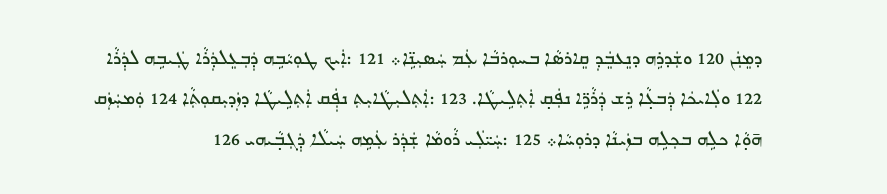ܕܡܸܢܲܢ 120 ܘܫܲܕܪܹܗ ܕܢܸܥܒܸܿܕܼ ܩܸܐܪܣܵܐ ܒܚܘܼܪܒܵܐ ܥܲܡ ܚܲܣܝܼܢܹ̈ܐ܀ 121 :ܐܲܝܟ ܛܘܼܝܵܒܹܗ ܕܲܒܼܥܸܠܕܲܪܵܐ ܛܲܝܒܹܗ ܠܕܲܪܵܐ 122 ܘܠܲܐܝܟܿܐ ܕܲܒܥ̣ܵܐ ܪܹܫ ܕܲܪܵܪܹ̈ܐ ܢܦܲܩ̣ ܐܲܬܼܠܹܝܛܵܐ. 123 :ܐܲܬܼܠܝܼܛܵܐܝܼܬܼ ܢܦ݂ܲܩ ܐܲܬܼܠܹܝܛܵܐ ܕܙܲܕܝܼܩܘܼܬܼܵܐ 124 ܘܲܡܚܲܙܲܩ ܗ̄ܘ̣ܵܐ ܟܠܹܗ ܒܟܼܠܹܗ ܒܙܲܝܢܵܐ ܕܪܘܼܚܵܐ܀ 125 :ܚܲܝ̈ܠܲܝ ܪܵܘܡܵܐ ܫܲܕܲܪ ܥܲܡܹܗ ܚܲܝܠܵܐ ܕܲܓܼܒ̣ܵܝܗܝ 126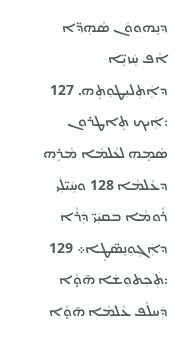ܕܢܸܗܘܘܿܢ ܣܵܗܼܕ̈ܐ ܐܵܦ ܚܲܙܝܹ̈ܐ ܕܐܲܬܼܠܝܼܛܘܼܬܹܗ. 127 :ܐܲܝܟ ܬܹܐܛܪܘܢ ܣܵܡܹܗ ܠܥܵܠܡܵܐ ܡܵܪܹܗ ܕܥܵܠܡܵܐ 128 ܘܚܲܝ̈ܠܲܝ ܪܵܘܡܵܐ ܒܩܝܲܝ̈ ܕܲܪܵܐ ܕܐܲܓܼܘܼܢܸܣ̈ܛܹܐ܀ 129 :ܬܲܟܼܬܘܼܫܵܐ ܗ̄ܘ̣ܵܐ ܕܲܚܠܵܦ ܥܵܠܡܵܐ ܗ̄ܘ̣ܵܐ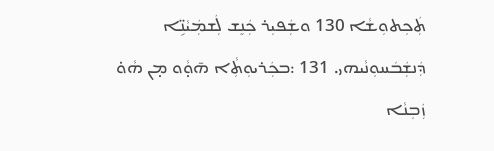ܬܲܟܼܬܘܼܫܵܐ 130 ܘܫܲܦܝܼܪ ܟܲܢܸܫ ܠܲܫܡܲܝܵܢܹ̈ܐ ܕܲܢܫܲܒܿܚܘܼܢܵܝܗܝ. 131 :ܒܟܲܪܝܘܼܬܼܵܐ ܗ̄ܘ̣ܵܘ ܡ̣ܢ ܗܵܘ̇ ܙܲܒܼܢܵܐ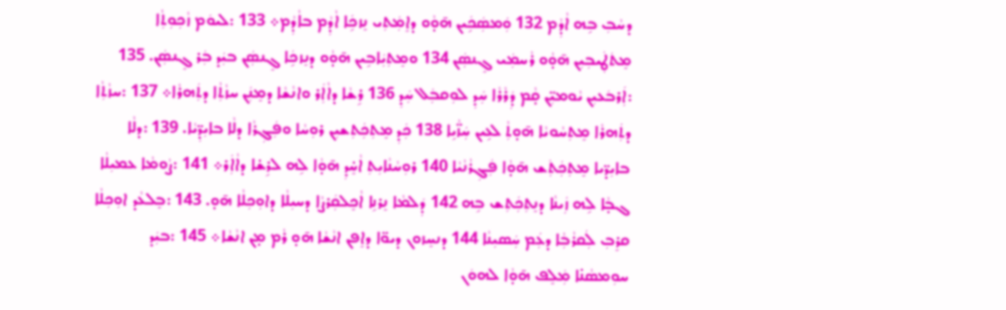ܕܚܵܒܼ ܒܹܗ ܐܵܕܼܵܡ 132 ܘܲܡܣܲܟܹܿܝܢ ܗ̄ܘ̣ܵܘ ܕܐܸܡܲܬܼܝ ܢܸܙܟܹܿܐ ܐܵܕܼܵܡ ܒܐܵܕܼܵܡ܀ 133 :ܠܝܘܿܡ ܙܵܟܼܘܼܬܼܵܐ ܡܸܬܿܛܲܝܒܼܝܼܢ ܗ̄ܘ̣ܵܘ ܪܵܚܡܲܝ ܓܸܢܣܲܢ 134 ܘܡܸܬܼܝܲܐܒܹܝܢ ܗ̄ܘ̣ܵܘ ܕܢܸܙܟܹܿܐ ܓܸܢܣܲܢ ܒܝܲܕ ܒܲܪ ܓܸܢܣܲܢ. 135 :ܐܲܪܒܿܥܝܼܢ ܝܵܘܡܝܼ̈ܢ ܩ̣ܵܡ ܕܲܪܵܪܵܐ ܚܲܕܼ ܠܘܼܩܒܲܠ ܚܲܕܼ 136 ܪܹܫܵܐ ܕܐܵܐܲܪ ܘܐܢܵܫܵܐ ܕܡܸܢܲܢ ܚܙܵܬܼܵܐ ܕܬܲܗܪܵܐ܀ 137 :ܚܙܵܬܼܵܐ ܕܬܲܗܪܵܐ ܡܸܬܼܚܵܘܝܵܐ ܗ̄ܘ̣ܬܼܵ ܠܥܹܝܢ ܚܲܙ̈ܵܝܹܐ 138 ܟܲܕܼ ܡܸܬܼܟܲܬܼܫܝܼܢ ܪܘܼܚܵܐ ܘܦܲܓܼܪܵܐ ܕܠܵܐ ܒܐܝܼܕܼ̈ܝܵܐ. 139 :ܕܠܵܐ ܒܐܝܼܕ̈ܝܐ ܡܸܬܼܟܲܬܲܫ ܗ̄ܘ̣ܵܐ ܦܲܓܼܪܵܢܵܝܵܐ 140 ܪܘܼܚܵܢܵܐܝܼܬܼ ܐܵܚܸ̇ܕܼ ܗ̄ܘ̣ܵܐ ܠܹܗ ܠܪܹܫ̇ܐ ܕܐܵܐܲܪ܀ 141 :ܨܵܘܡܵܐ ܥܡܝܼܠܵܐ ܓܒ̣ܵܐ ܠܹܗ ܙܲܝܢܵܐ ܕܢܸܬܼܟܲܬܼܫ ܒܹܗ 142 ܕܲܠܡܵܐ ܢܸܪܢܹܐ ܐܵܟܸܠܩܲܪܨܵܐ ܕܚܝܼܠܵܐ ܕܐܘܼܟܼܠܵܐ ܗ̄ܘ̣. 143 :ܒܸܠܥܵܕ ܐܘܼܟܼܠܵܐ ܩܪܸܒܼ ܠܲܩܪܵܒܼܵܐ ܕܥܲܡ ܚܲܣܝܼܢܵܐ 144 ܕܢܚܸܙܘܢ ܕܝܘ̈ܐ ܕܐܸܦܢ ܐܢܵܫܵܐ ܗ̄ܘ̣ ܪܵܡ ܡ̣ܢ ܐܢܵܫܵܐ܀ 145 :ܒܝܲܕ ܚܘܼܡܣܵܢ̇ܐ ܡܲܠܸܦ ܗ̄ܘ̣ܵܐ ܠܗܘܿܢ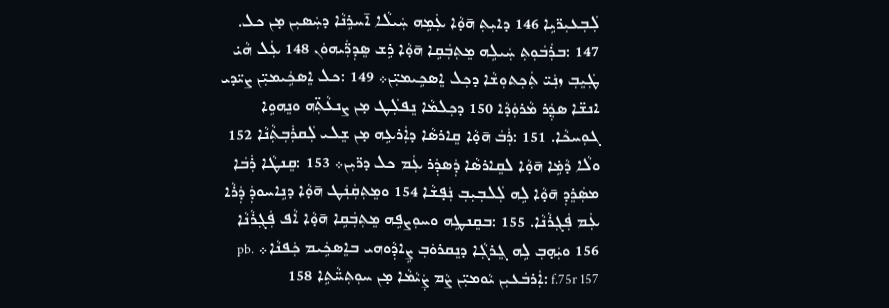ܠܲܒܼܥܝܼܪ̈ܝܹܐ 146 ܕܐܝܼܬܼ ܗ̄ܘ̣ܵܐ ܥܲܡܹܗ ܚܲܝܠܵܐ ܐ̄ܚܪܹܢܵܐ ܕܚܲܣܝܼܢ ܡ̣ܢ ܟܠ. 147 :ܒܪܲܒܿܘܼܬܼ ܚܲܝܠܹܗ ܡܸܬܼܒܲܩܹܐ ܗ̄ܘ̣ܵܐ ܪܹܫ ܣܸܕܼܪ̈ܲܝܗܘܿܢ 148 ܥܲܠ ܗܵܝ̇ ܛܲܝܸܒܼ ܙܢܲܝ̈ ܬܲܟܼܬܘܼܫܵܐ ܕܟܼܠ ܐܸܣܟܹܝܡܝܼ̈ܢ܀ 149 :ܟܠ ܐܸܣܟܹܿܝܡܝܼ̈ܢ ܨܝ̈ܕܝ ܐܢܫ̈ܐ ܣܕ݂ܲܪ ܡܵܪܘܲܕܵܐ 150 ܕܟܼܠܡܵܐ ܢܸܦܠܲܛ ܡ̣ܢ ܨܢܥܵܬܼ̈ܗ ܘܢܸܗܘܹܐ ܓܘܼܚܟܵܐ. 151 :ܪܲܒܿ ܗ̄ܘ̣ܵܐ ܩܸܐܪܣܵܐ ܕܐܲܪܥܹܗ ܡ̣ܢ ܫܸܠܝ ܠܲܩܪܲܒܼܬܼܵܢܵܐ 152 ܘܠܵܐ ܕܵܡܹ̇ܐ ܗ̄ܘ̣ܵܐ ܠܩܸܐܪܣܵܐ ܕܲܣܕܲܪ ܥܲܡ ܟܠ ܕܪ̈ܝܼܢ܀ 153 :ܩܸܢܛܵܐ ܪܲܒܿܐ ܡܣܲܪܸܕܼ ܗ̄ܘ̣ܵܐ ܠܹܗ ܠܲܠܒܼܝܼܒܼ ܢܲܦ̣ܫܵܐ 154 ܘܡܸܬܼܩܲܢܲܛ ܗ̄ܘ̣ܵܐ ܕܢܹܐܚܘܕܲ ܕܲܪܵܐ ܥܲܡ ܦܲܓܼܪܵܢܵܐ. 155 :ܒܩܸܢܛܹܗ ܘܚܘܼܨܦܹܗ ܡܸܬܼܒܲܩܹܐ ܗ̄ܘ̣ܵܐ ܐܵܦ ܦܲܓܼܪܵܢܵܐ 156 ܘܝܲܗ̣ܒܼ ܠܹܗ ܓܸܪܓܼܵܐ ܕܢܸܩܪܘܿܒܼ ܨܹܐܕܼܵܘܗܝ ܒܐܸܣܟܹܿܝܡ ܟܲܦܢܵܐ܀ pb. f.75r 157 :ܐܲܪܒܿܥܝܼܢ ܝܵܘܡܝܼ̈ܢ ܨܵܡ ܨܲܝܵܡܵܐ ܡ̣ܢ ܚܘܼܬܼܚ̈ܵܬܹܐ 158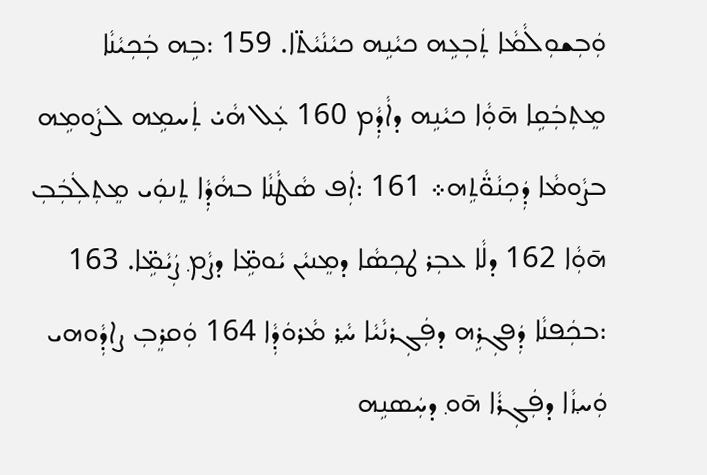ܘܲܒܼܫܘܼܠܵܡܵܐ ܬܲܒܼܥܹܗ ܟܝܵܢܹܗ ܟܝܵܢܵܝܵܬ̈ܐ. 159 :ܒܹܗ ܒܲܟܼܝܵܢܵܐ ܡܸܬܼܒܲܩܹܐ ܗ̄ܘܼܵܐ ܟܝܵܢܹܗ ܕܐܵܕܼܵܡ 160 ܥܲܠ ܗܵܝ̇ ܬܲܚܡܹܗ ܠܨܵܘܡܹܗ ܒܨܵܘܡܵܐ ܕܲܟܼܢܵܘ̈ܵܬܹܗ܀ 161 :ܐܲܦ ܣܵܛܵܢܵܐ ܒܗܵܕܼܵܐ ܬܸܢܘܲܝ ܡܸܬܼܠܲܒܲܒܼ ܗ̄ܘܼܵܐ 162 ܕܠܵܐ ܥܒܼܪ ܛܟܼܣܵܐ ܕܡܸܢܝܵܢ ܝܵܘܡܹ̈ܐ ܕܨܵܡ݂ ܨܲܝܵܡܹ̈ܐ. 163 :ܒܟܲܦܢܵܐ ܕܲܦܓܼܪܹܗ ܕܦܲܓܼܪܢܵܝܵܐ ܚ݂ܵܪ ܡܵܪܘܿܕܼܵܐ 164 ܘܲܩܪܸܒܼ ܨܐܕܼܵܘܗܝ ܘܲܚ݂ܙܵܐ ܕܦܲܓܼܪܵܐ ܗ̄ܘ݂ ܕܚܲܣܢܹܗ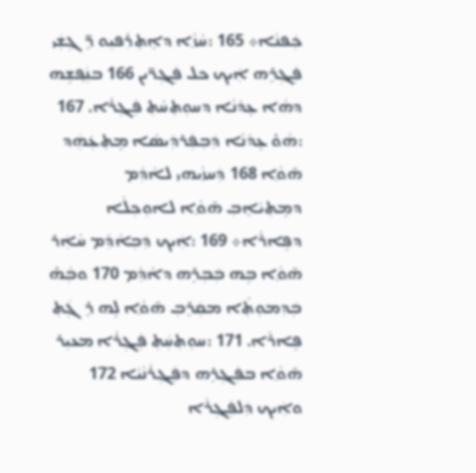ܟܲܦܢܵܐ܀ 165 :ܚܵܙ݂ܵܐ ܕܐܸܬܼܪܲܦܝܼܘ ܪܸ̈ܓܼܫܲܝ ܦܲܓܼܪܹܗ ܐܲܝܟ ܟܠ ܦܲܓܼܪ̈ܝܢ 166 ܒܢܲܦ݂ܫܹܗ ܕܗܵܐ ܥܸܕܵܢܵܐ ܕܚܘܼܬܼܚܵܬܼ ܦܲܓܼܪܵܐ. 167 :ܗܵܘ̇ ܥܸܕܵܢܵܐ ܕܲܒܼܦܲܪܕܲܝܣܵܐ ܡܸܬܼܥܲܗܲܕ ܗ̄ܘ݂ܵܐ 168 ܕܲܚܙ݂ܵܝܗܝ ܠܐܵܕܼܵܡ ܕܡܸܬܼܝܵܐܸܒܼ ܗ̄ܘ݂ܵܐ ܠܐܘܼܟܼܠܵܐ ܕܦܹܐܪܵܐ܀ 169 :ܐܲܝܟ ܕܲܒܼܐܵܕܼܵܡ ܚܵܐܲܪ ܗ̄ܘ݂ܵܐ ܒܹܗ ܒܲܒܼܪܹܗ ܕܐܵܕܼܵܡ 170 ܘܒܼܵܗ̇ ܒܲܕܼܡܘܼܬܼܵܐ ܡܩܲܪܸܒܼ ܗ̄ܘ݂ܵܐ ܠܹܗ ܪܸܓܲܬܼ ܦܹܐܪܵܐ. 171 :ܚܘܼܬܼܚܲܬܼ ܦܲܓܼܪܵܐ ܡܥܝܼܪ ܗ̄ܘ݂ܵܐ ܒܦܲܓܼܪܹܗ ܕܦܲܓܼܪܵܢܵܝܵܐ 172 ܘܐܲܝܟ ܕܲܠܦܲܓܼܪܵܐ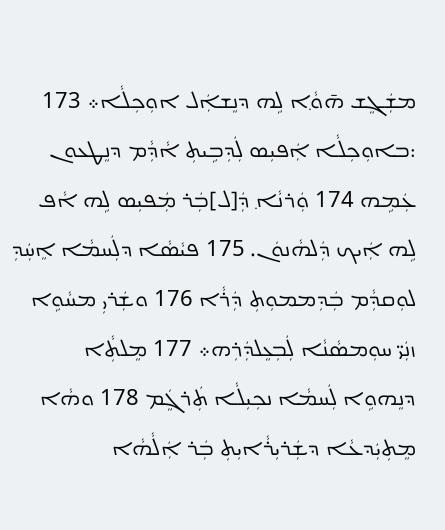ܡܫܲܓܸܫ ܗ̄ܘ݂ܵܐ ܠܹܗ ܕܢܸܫܐܲܠ ܐܘܼܟܼܠܵܐ܀ 173 :ܒܐܘܼܟܼܠܵܐ ܐܲܦܝܼܣ ܠܲܕܼܒܹܝܬܼ ܐܵܕܼܵܡ ܕܢܸܛܥܘܢ ܥܲܡܹܗ 174 ܘܲܪܢܵܐ݂ ܕܲ[ܠ]ܒܲܪ ܡܲܦܝܼܣ ܠܹܗ ܐܵܦ ܠܹܗ ܐܲܝܟ ܕܲܠܗܵܢܘܿܢ. 175 ܦܝܵܣܵܐ ܕܠܲܚܡܵܐ ܐܸܚܲܕܼ ܠܘܼܩܕܼܵܡ ܒܲܕܼܡܡܘܼܬܼ ܕܲܪܵܐ 176 ܘܫܲܪܝܼ ܡܚܵܘܹܐ ܙܢܲܝ̈ ܚܘܼܡܣܵܢܵܐ ܠܲܒܼܥܸܠܕܲܪܼܗ܀ 177 ܡܸܠܬܼܵܐ ܕܢܸܗܘܹܐ ܠܲܚܡܵܐ ܢܟܼܝܼܠܵܐ ܬܲܪܓܸܿܡ 178 ܘܗܵܐ ܡܸܬܼܝܲܕܥܵܐ ܕܫܲܪܝܼܪܵܐܝܼܬܼ ܒܲܪ ܐܲܠܵܗܵܐ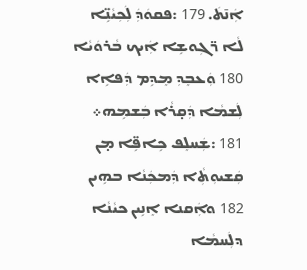ܐܲܢ̄ܬܿ. 179 :ܦܩܘܿܕܲ ܠܲܟܼܝܵܢܹ̈ܐ ܠܵܐ ܪ̈ܓܼܘܫܹܐ ܐܲܝܟ ܒܵܪܘܿܝܵܐ 180 ܘܲܥܒܸܕܼ ܡܸܕܹܡ ܕܲܦܐܹܐ ܠܲܫܡܵܐ ܕܲܩ̣ܪܵܐ ܒܲܫܡܹܗ܀ 181 :ܫܲܚܠܸܦ ܟܹܐܦܹ̈ܐ ܡ̣ܢ ܩܲܫܝܘܼܬܼܵܐ ܕܲܡܟܲܢܵܐ ܒܗܹܝܢ 182 ܘܐܲܩܢܐ ܐܸܢܹܝܢ ܟܝܵܢܵܐ ܕܠܲܚܡܵܐ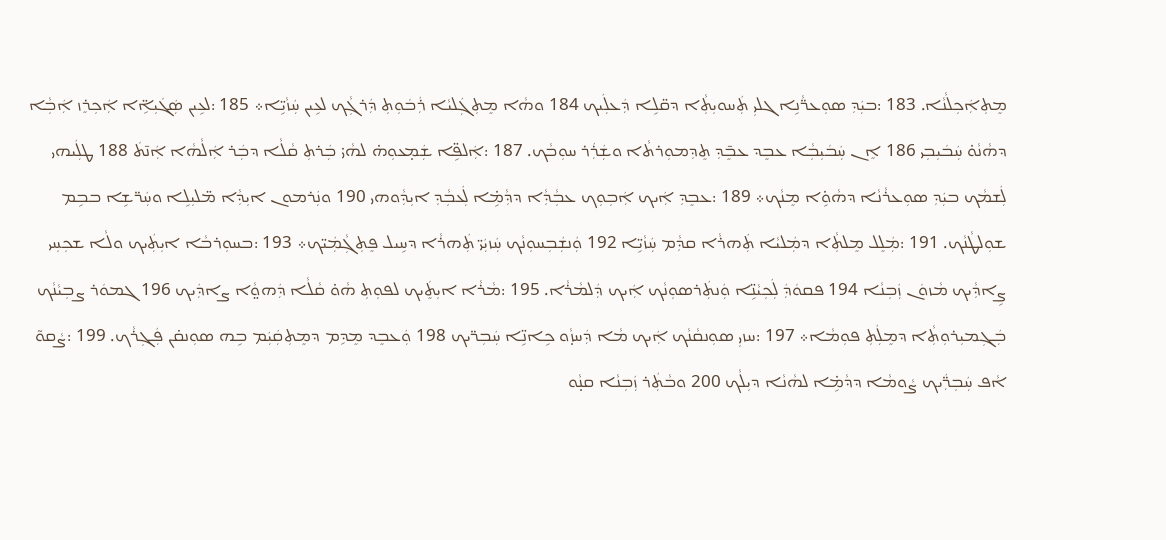ܡܸܬܼܐܲܟܼܠܵܢܵܐ. 183 :ܒܝܲܕܼ ܣܘܼܥܪ̈ܵܢܹܐ ܓܠܝܼ ܬܲܚܘܝܼܬܼܵܐ ܕܩ̈ܠܹܐ ܕܲܥܠܲܝܟ 184 ܘܗܵܐ ܡܸܬܼܓܲܠܝܵܐ ܪܲܒܿܘܼܬܼ ܕܲܪܓܼܵܟ ܠܥܹܝܢ ܚܲܙܵܝܹ̈ܐ܀ 185 :ܠܥܹܝܢ ܣܲܓܿܝܼܐܹ̈ܐ ܐܲܟܼܪܸܙ ܐܲܒܼܵܐ ܕܗܵܢܵܘ̇ ܚܲܒܿܝܼܒܼܝ 186 ܐܸܢ ܚܲܒܿܝܼܒܼܵܐ ܥܒܸܕ ܥܒܸ̄ܕܼ ܬܸܕܼܡܘܼܪܬܵܐ ܘܫܲܪܲܪ ܚܘܼܒܵܟ. 187 :ܐܲܠܦܹ̈ܐ ܫܲܡ̣ܥܘܼܗ̇ ܠܗܵܝ̇ ܒܲܪܬܼ ܩܵܠܵܐ ܕܒܲܪ ܐܲܠܵܗܵܐ ܐܲܢ̄ܬܿ 188 ܛܠܲܝܗܝ ܠܲܫܡܵܟ ܒܝܲܕܼ ܣܘܼܥܪܵܢܵܐ ܕܗܵܘܹ̇ܐ ܡܸܢܵܟ܀ 189 :ܥܒܸܕܼ ܐܲܝܟ ܐܲܒܼܘܼܟ ܥܒܼܵܕܼܵܐ ܕܕܼܵܡܹ̇ܐ ܠܲܥܒܼܵܕܼ ܐܝܼܕܼܵܘܗܝ 190 ܘܢܲܪܡܘܢ ܐܝܼܕܼܵܐ ܡ̈ܠܝܼܠܹܐ ܘܚܲܪ̈ܫܹܐ ܒܒܹܡ ܫܘܼܠܛܵܢܵܟ. 191 :ܡܲܠܸܠ ܡܸܠܬܼܵܐ ܕܡܲܠܝܵܐ ܬܲܗܪܵܐ ܩܕܼܵܡ ܚܲܙܵܝܹ̈ܐ 192 ܘܲܢܫܲܒܼܚܘܼܢܵܟ ܚܲܙܝܲܝ̈ ܬܲܗܪܵܐ ܕܚܹܝܠ ܦܸܬܼܓܼܵܡܲܝ̈ܟ܀ 193 :ܒܚܘܼܪܒܵܐ ܐܝܼܬܲܝܟ ܘܠܵܐ ܫܟܼܚܼܝ ܨܹܐܕܼܵܝܟ ܡܵܙܘܿܢ ܙܲܒܼܢܵܐ 194 ܦܩܘܿܕܲ ܠܲܟܼܝܵܢܹ̈ܐ ܘܲܢܬܲܪܣܘܼܢܵܟ ܐܲܝܟ ܕܲܠܡܵܪܵܐ. 195 :ܡܵܪܵܐ ܐܝܼܬܸܿܝܟ ܠܦܘܼܬܼ ܗܵܘ̇ ܩܵܠܵܐ ܕܲܗܘ̤ܵܐ ܨܐܕܲܝܟ 196 ܓܡܘܿܪ ܨܒܼܝܵܢܵܟ ܒܲܓܼܡܝܼܪܘܼܬܼܵܐ ܕܡܸܠܲܬܼ ܦܘܼܡܵܐ܀ 197 :ܚܙܝܼ ܣܘܼܢܩܵܢܵܟ ܐܲܝܟ ܡܵܐ ܕܲܚܙ̣ܵܘ ܟܹܐܢܹ̈ܐ ܚܲܒܼܪ̈ܝܟ 198 ܘܲܥܒܸܕ ܡܸܕܹܡ ܕܡܸܬܼܩܲܝܲܡ ܒܹܗ ܣܘܼܢܩ̇ܢ ܦܲܓܼܪܵܟ. 199 :ܨܵܩܘ̃ ܐܵܦ ܚܲܒܼܪ̈ܲܝܟ ܨܵܘܡܵܐ ܕܕܵܡܹ̇ܐ ܠܗܵܢܵܐ ܕܝܼܠܵܟ 200 ܘܒܵܬܲܪ ܙܲܒܼܢܵܐ ܩܢ̣ܵܘ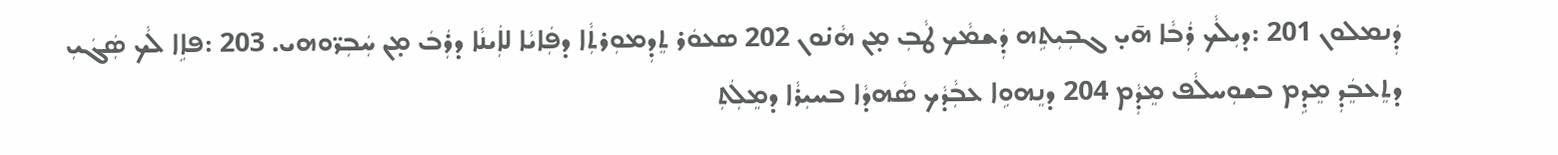ܕܲܢܡܠܘܢ 201 :ܕܝܼܠܵܟ ܪܲܒܵܐ ܗ̄ܝ̣ ܓܒܼܝܼܬܹܗ ܕܲܫܡܵܟ ܛܵܒܼ ܡ̣ܢ ܗܵܢ̇ܘܢ 202 ܣܥܘܿܪ ܬܸܕܼܡܘܼܪܬܼܵܐ ܕܦܲܐܝܵܐ ܠܐܲܝܢܵܐ ܕܪܲܒܿ ܡ̣ܢ ܚܲܒܼܪ̈ܘܗܝ. 203 :ܦܐܹܐ ܠܵܟ ܣܲܓܿܝܼ ܕܬܸܥܒܸܿܕܼ ܡܸܕܹܡ ܒܫܘܼܚܠܵܦ ܡܸܕܼܵܡ 204 ܕܢܸܗܘܹܐ ܥܒܼܵܕܵܟ ܣܵܗܕܵܐ ܒܚܝܼܪܵܐ ܕܡܸܠܲܬܼ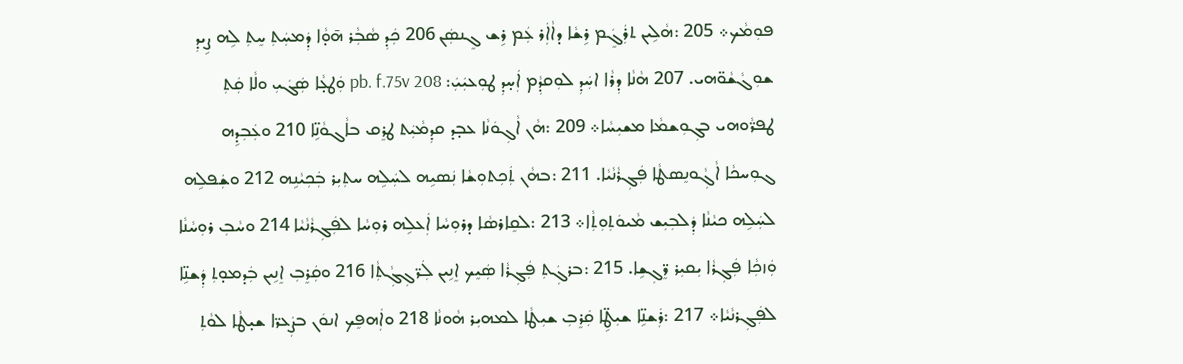ܦܘܼܡܵܟ܀ 205 :ܗܵܠܹܝܢ ܬܪܲܓܸܿܡ ܪܹܫܵܐ ܕܐܵܐܲܪ ܥܲܡ ܪܹܫ ܓܸܢܣܲܢ 206 ܟܲܕܼ ܣܵܒܼܵܪ ܗ̄ܘ̣ܵܐ ܕܲܡܚܲܬܼ ܚܸܬܼ ܠܹܗ ܨܹܝܕܼ ܫܘܼܓܵܫܵܘ̈ܗܝ. 207 ܗܵܢܵܐ ܕܼܪܵܐ ܐܚܲܕܼ ܠܘܼܩܕܼܵܡ ܐܲܚ̣ܕܼ ܛܘܼܥܝܲܝܲ: pb. f.75v 208 ܘܲܛܥ̣ܵܐ ܣܲܓܿܝܼ ܘܠܵܐ ܩܲܬܼ ܛܦܪ̈ܵܘܗܝ ܒܓܼܘܼܫܡܵܐ ܡܫܝܼܚܵܐ܀ 209 :ܗܵܢ ܐܵܓܼܘܿܢܵܐ ܥܒ̣ܕ ܩܕܼܡܵܝܲܬ ܛܪܸܩ ܒܐܵܓܘܵܢܹ̈ܐ 210 ܘܥܲܒܼܕܹܗ ܓܘܼܚܟܵܐ ܐܵܓܼܵܘܢܸܣܛܵܐ ܦܲܓܼܪܵܢܵܝܵܐ. 211 :ܒܗܵܢ ܬܲܟܼܬܘܼܫܵܐ ܢܲܣܝܹܗ ܠܚܲܠܹܗ ܚܬܼܝܼܪ ܒܲܟܼܝܵܢܹܗ 212 ܘܫܲܦܠܹܗ ܠܚܲܠܹܗ ܟܝܵܢܵܐ ܕܲܠܒܼܝܼܫ ܡܵܝܘܿܬܼܘܼܬܼܵܐ܀ 213 :ܠܩܸܐܪܣܵܐ ܕܪܘܼܚܵܐ ܐܲܥܠܹܗ ܪܘܼܚܵܐ ܠܦܲܓܼܪܵܢܵܝܵܐ 214 ܘܚܵܒܼ ܪܘܼܚܵܢܵܐ ܘܲܙܟܼܵܐ ܦܲܓܼܪܵܐ ܝܼܩܝܼܪ ܪܸ̈ܓܼܫܹܐ. 215 :ܒܪܓܲܬܼ ܦܲܓܼܪܵܐ ܣܲܝܸܟ ܐܸܢܹܝܢ ܠܲܪ̈ܓܼܓܼܵܬܼܵܐ 216 ܘܩܲܪܸܒܼ ܐܸܢܹܝܢ ܒܲܕܡܘ̣ܬܼ ܕܲܫܢܹ̈ܐ ܠܦܲܓܼܪܢܵܝܵܐ܀ 217 :ܪܲܫܢܹ̈ܐ ܫܝܼܛܹ̈ܐ ܩܲܪܸܒܼ ܫܝܼܛܵܐ ܠܡܗܝܼܪ ܗܵܘܢܵܐ 218 ܘܐܲܗܦܸܟ ܐܢܘܿܢ ܒܨܲܥܪ̈ܐ ܫܝ̣ܛܵܐ ܠܘܵܬܼ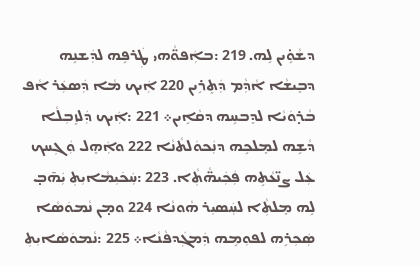ܕܫܵܘܹ̇ܝܢ ܠܹܗ. 219 :ܒܐܲܦܘ̈ܵܗܝ ܛܲܪܦܹܗ ܠܕܲܫܢܹܗ ܕܒܸܝܫܵܐ ܐܵܕܼܵܡ ܕܲܬܸܪܹܝܢ 220 ܐܲܝܟ ܡܵܐ ܕܲܣܥܲܪ ܐܵܦ ܒܵܪ̣ܘܿܝܵܐ ܠܕܸܒܚܹܗ ܕܩܵܐܹܝܢ܀ 221 :ܐܲܝܟ ܕܲܠܙܸܒܼܠܵܐ ܕܵܫܹܗ ܠܡܸܠܟܹܗ ܕܢܲܟܘܿܠܬܵܢܵܐ 222 ܘܐܲܗܸܠ ܘܲܓܼܚܟ ܥܲܠ ܨܢ̈ܥܵܬܹܗ ܦܲܟܲܝܗ̈ܵܬܼܵܐ. 223 :ܚܲܟܿܝܼܡܵܐܝܼܬܼ ܝܲܗ̄ܒ̣ ܠܹܗ ܡܸܠܬܼܵܐ ܠܚܲܣܝܼܪ ܗܵܘܢܵܐ 224 ܘܡ̣ܢ ܢܵܡܘܿܣܵܐ ܣܲܟܼܪܹܗ ܠܦܘܼܡܹܗ ܕܲܡܓܲܕܦܵܢܵܐ܀ 225 :ܢܵܡܘܿܣܵܐܝܼܬܼ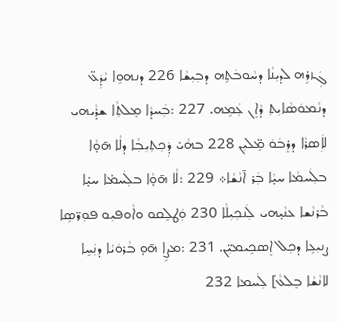ܓܲܙܪܹܗ ܠܕܝܼܢܵܐ ܕܚܵܘܒܿܬܹܗ ܕܒܼܝܼܫܵܐ 226 ܕܢܗܘܹܐ ܝܵܕܲܥ̈ ܕܢܵܡܘܿܣܵܐܝܼܬܼ ܕܵܐܸܢ ܥܲܡܹܗ. 227 :ܒܲܚܕܵܐ ܡܸܠܬܼܵܐ ܫܪ̣ܵܝܗܝ ܠܐܲܣܪܵܐ ܕܪܸܒܿܘܿ ܡܸ̈ܠܝܼܢ 228 ܒܗܵܝ̇ ܕܲܟܼܬܼܝܼܒܼܵܐ ܕܠܵܐ ܗ̄ܘ̣ܵܐ ܒܠܲܚܡܵܐ ܚܝ̣ܵܐ ܒܲܪ ܐ̄ܢܵܫܵܐ܀ 229 :ܠܵܐ ܗ̄ܘ̣ܵܐ ܒܠܲܚܡ̇ܐ ܚܝ̣̇ܐ ܒܵܪܢܵܫܐ ܥܢܵܝ̣ܗܝ ܠܲܢܟܼܝܼܠܵܐ 230 ܘܲܛܠܸܩܘ ܘܐܵܘܦܝܼܘ ܦܘܼܪ̈ܣܹܐ ܨܢܝܼܥܹܐ ܕܟܼܠ ܐܸܣܟܹܝܡܝܼ̈ܢ. 231 :ܡܨܹܐ ܗ̄ܘ̣ ܒܵܪܘܿܝܵܐ ܕܢܲܚܹܐ ܠܐܢܵܫܵܐ ܒܸܠܥܵ] ܠܲܚܡܐ 232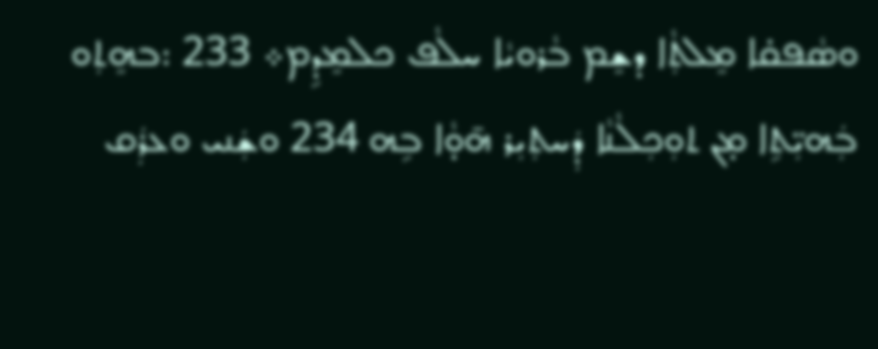ܘܣܵܦܩ̇ܐ ܡܸܠܬܼܵܐ ܕܫܸܡ ܒܵܪܘܝܵܐ ܚܠܵܦ ܟܠܡܸܕܹܡ܀ 233 :ܒܗܸܬܼܘ ܒܲܗܝܼ̈ܬܹܐ ܡ̣ܢ ܬܘܼܟܼܠܵܢܵܐ ܕܲܚܬܼܝܼܪ ܗ̄ܘ̣ܵܐ ܒܹܗ 234 ܘܫܲܢܝ ܘܥܪܲܩ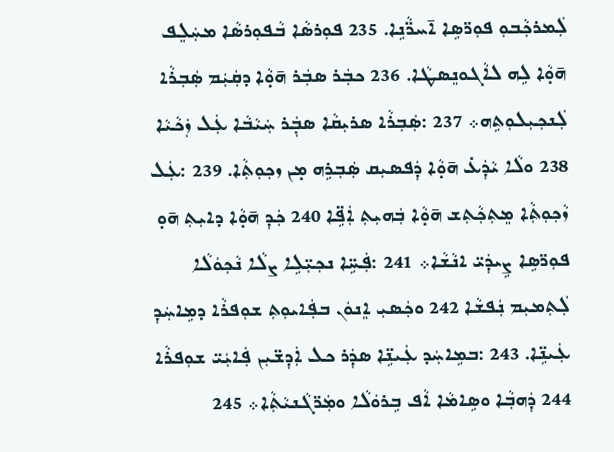ܠܲܡܪܟܼܵܒܘܼ ܦܘܼܪ̈ܣܹܐ ܐ̄ܚܪ̈ܵܢܹܐ. 235 ܦܘܼܪܣܵܐ ܒܵܦܘܼܪܣܵܐ ܡܚܲܠܸܦ ܗ̄ܘ̣ܵܐ ܠܹܗ ܠܐܵܓܘܢܸܣܛܵܐ. 236 ܟܒܲܪ ܣܒܲܪ ܗ̄ܘ̣ܵܐ ܕܩܲܝܲܡ ܣܲܒܼܪܵܐ ܠܲܢܟܼܝܼܠܘܼܬܹܗ܀ 237 :ܣܲܒܼܪܵܐ ܣܪܝܼܩܵܐ ܣܒ݂ܲܪ ܚܲܝܵܒܵܐ ܥܲܠ ܙܲܟܵܝܵܐ 238 ܘܠܵܐ ܝܵܕܲܥ̇ ܗ̄ܘ̣ܵܐ ܕܲܦܣܝܼܩ ܣܲܒܼܪܹܗ ܡ̣ܢ ܙܟܼܘܼܬܼܵܐ. 239 :ܥܲܠ ܙܵܟܼܘܼܬܼܵܐ ܡܸܬܼܟܼܵܬܼܫ ܗ̄ܘ̣ܵܐ ܒܲܗܝܼܬܼ ܐܲܦܹ̈ܐ 240 ܟܲܕܼ ܗ̄ܘ̣ܵܐ ܕܐܝܼܬܼ ܗ̄ܘ̣ ܦܘܼܪ̈ܣܹܐ ܨܹܝܕܲܝ̈ ܐܢܵܫܵܐ܀ 241 :ܦܲܚܹ̈ܐ ܢܟܼܝܼ̈ܠܹܐ ܨܠܵܐ ܢܵܟܼܘܿܠܵܐ ܠܲܬܼܡܝܼܡ ܢܲܦܫܵܐ 242 ܘܟܲܣܝܼ ܐܸܢܘܿܢ ܒܦܲܐܝܘܼܬܼ ܫܘܼܦܪܵܐ ܕܡܹܐܚܲܕܼ ܥܲܝܢܹ̈ܐ. 243 :ܒܡܹܐܚܲܕ ܥܲܝܢܹ̈ܐ ܣܕܲܪ ܟܠ ܐܲܕܼܫ̈ܝܼܢ ܦܲܐܝܲܝ̈ ܫܘܼܦܪܵܐ 244 ܕܲܗܒܼܵܐ ܘܣܹܐܡܵܐ ܐܵܦ ܒܹܪܘܿܠܵܐ ܘܡܲܪ̈ܓܵܢܝܵܬܼܵܐ܀ 245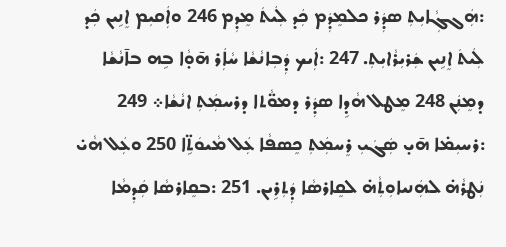:ܗܲܓܓܼܵܐܝܼܬܼ ܣܕܲܪ ܟܠܡܸܕܲܡ ܟܲܕ ܠܲܝܬܿ ܡܸܕܼܡ 246 ܘܐܲܩܝܼܡ ܐܸܢܹܝܢ ܟܲܕ ܠܲܝܬܿ ܐܸܢܹܝܢ ܫܲܪܝܼܪܵܐܝܼܬܼ. 247 :ܐܲܝܟ ܕܲܒܼܐܢܵܫܵܐ ܚܵܐܲܪ ܗ̄ܘ̣ܵܐ ܒܹܗ ܒܐ̄ܢܵܫܵܐ ܕܡܸܢܲܢ 248 ܡܸܛܠ ܗܵܕܹܐ ܣܕܲܪ ܕܡܘ̈ܵܬܐ ܕܪܚܡܲܬܼ ܐܢܵܫܵܐ܀ 249 :ܪܚܝܼܡ̇ܐ ܗ̄ܝ̣ ܣܲܓܿܝܼ ܪܸܚܡܲܬܼ ܟܸܣܦܵܐ ܥܲܠ ܡܵܝܘܿܬܹ̈ܐ 250 ܘܥܲܠ ܗܵܝ̇ ܢܲܛܪܵܗ̇ ܠܗܲܢܝܐܘܼܬܼܵܗ̇ ܠܩܸܐܪܣܵܐ ܕܲܬܼܪܹܝܢ. 251 :ܒܩܸܐܪܣܵܐ ܩܲܕܼܡܵܐ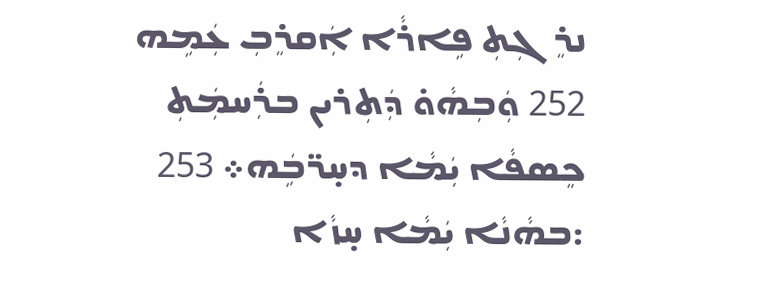ܢܪܸܓܼܬܼ ܦܹܐܪܵܐ ܐܲܩܪܸܒܼ ܥܲܡܹܗ 252 ܘܲܒܼܗܵܘ̇ ܕܲܬܼܪܝܢ ܒܪܲܚܡܲܬܼ ܟܸܣܦܵܐ ܝܲܡܵܐ ܕܚ̣ܪ̈ܒܹܿܗ܀ 253 :ܒܗܵܢܵܐ ܝܲܡܵܐ ܚ̣ܙܵܐ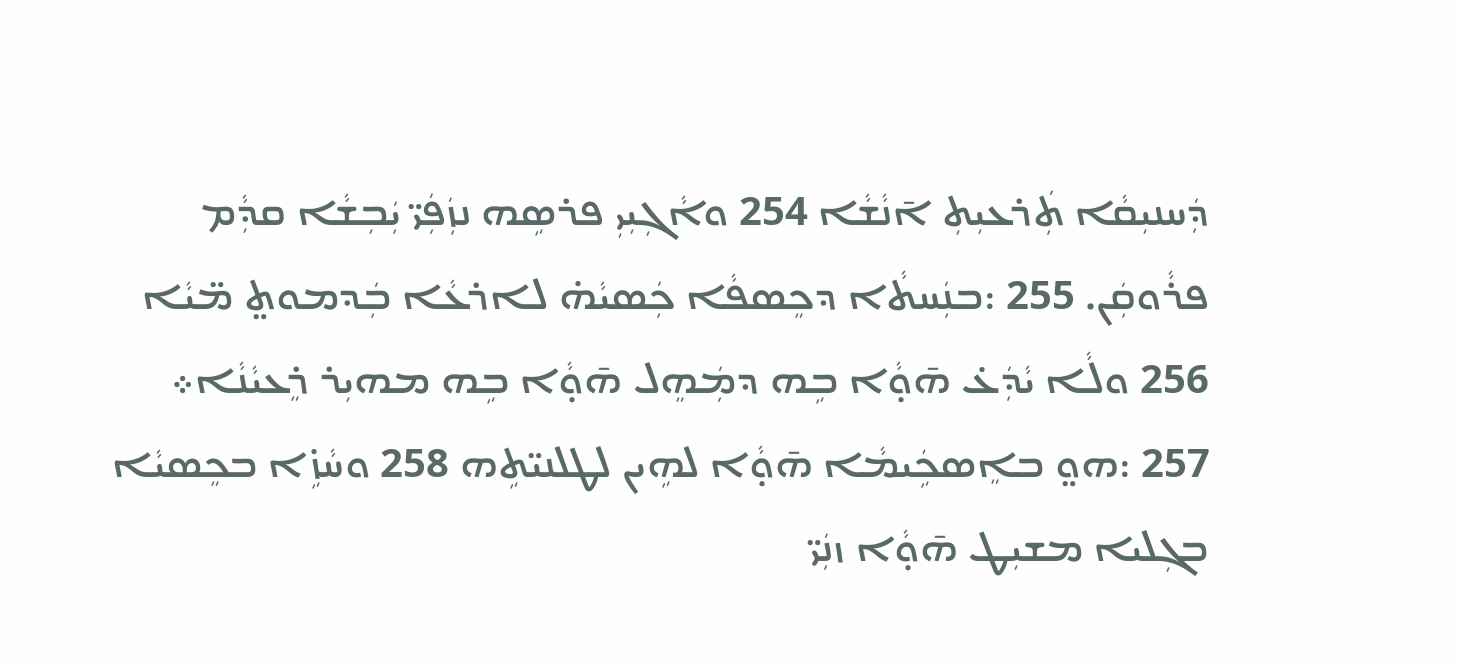ܕܲܚܢܝܼܩܵܐ ܬܲܪܥܝܼܬܼ ܐ̄ܢܵܫܵܐ 254 ܘܐܵܓܼܝܼܝܼ ܦܪܣܹܗ ܢܙܲܦܲܝ̈ ܝܲܒܼܫܵܐ ܩܕܼܵܡ ܦܪܵܘܩܲܢ. 255 :ܒܢܲܚܬܵܐ ܕܟܸܣܦܵܐ ܟܲܣܝܵܗ̇ ܠܐܪܥܵܐ ܒܲܕܡܘܬ̤ ܡ̈ܝܵܐ 256 ܘܠܵܐ ܝܵܕܲܥ̇ ܗ̄ܘ̣ܵܐ ܒܹܗ ܕܡܲܗܸܠ ܗ̄ܘ̣ܵܐ ܒܹܗ ܡܗܝܼܪ ܪܸܥܝܵܢܵܐ܀ 257 :ܗܘ̤ ܒܐܸܣܟܹܿܝܡܵܐ ܗ̄ܘ̣ܵܐ ܠܗܹܝܢ ܠܛܠܢܝ̈ܬܹܗ 258 ܘܚܵܙܹ̇ܐ ܒܟܸܣܝܵܐ ܒܓܼܠܝܐ ܡܫܝܼܛ ܗ̄ܘ̣ܵܐ ܙܢܲܝ̈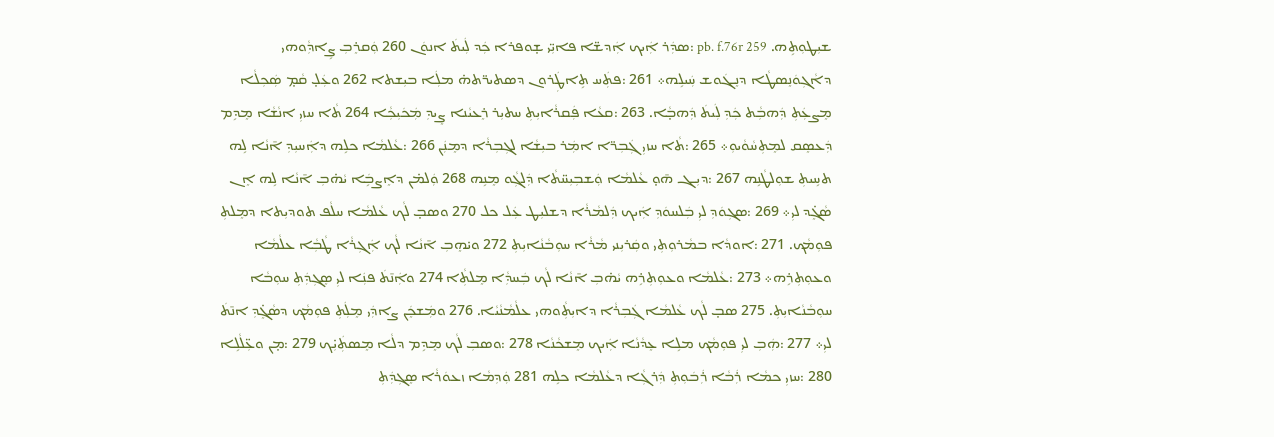ܫܝܼܛܘܼܬܹܗ. pb. f.76r 259 :ܣܕܲܪ ܐܲܝܟ ܐܲܕܫ̈ܐ ܦܐܝܼ̈ܝ ܫ̣ܘܦܪܐ ܟܲܕ ܠܲܝܬܿ ܐܢܘܿܢ 260 ܘܲܩܪܸܒܼ ܨܹܐܕܼܵܘܗܝ ܕܐܵܓܼܘܿܢܸܣܛܵܐ ܕܢܸܓܿܘܫ ܚܲܝܠܹܗ܀ 261 :ܦܬܲܚ ܬܹܐܛܲܪܘܢ ܕܣܬܝܪ̈ܬܗ̇ ܡܠܲܐ ܒܝܼܫܬܐ 262 ܘܥܲܠ̣ ܩܵܡ̣ ܣܲܟܼܠܵܐ ܡܸܨܥܲܬܼ ܕܲܗܒܼܵܬ ܟܲܕܼ ܠܲܝܬܿ ܕܲܗܒ̣ܵܐ. 263 :ܩܥܵܐ ܦܲܩܪܵܐܝܼܬܼ ܚܬܝܼܪ ܪܸܥܝܵܢܐ ܨܸܝܕܼ ܡܲܟܿܝܼܟܼܵܐ 264 ܬܵܐ ܚܙܝܼ ܐܢܵܫܵܐ ܡܸܕܹܡ ܕܲܥܣܸܩ ܠܡܸܬܼܚܵܘܵܝܘܼ܀ 265 :ܬܵܐ ܚܙܝܼ ܓܲܒܼܪ̈ܐ ܐܡܲܪ ܒܝܼܫܵܐ ܠܓܼܒܼܪܵܐ ܕܡܸܢܲܢ 266 :ܥܵܠܡܵܐ ܟܠܹܗ ܕܐܲܚܝܼܕܼ ܐ̄ܢܵܐ ܠܹܗ ܬܚܹܝܬܼ ܫܘܼܠܛܵܢܹܗ 267 :ܕܝܼܓ ܗ̄ܘ̣ ܥܵܠܡܵܐ ܘܲܫܒܼܝܼܚ̈ܬܵܐ ܕܲܠܓܼܵܘ ܡܸܢܹܗ 268 ܘܲܠܡ̇ܢ ܕܐܸܨܒܹܿܐ ܝܵܗ̇ܒܼ ܐ̄ܢܵܐ ܠܹܗ ܐܸܢ ܣܵܓܸ̇ܕ ܠܝܼ܀ 269 :ܣܓܼܘܿܕܼ ܠܝܼ ܒܲܠܚܘܿܕܼ ܐܲܝܟ ܕܲܠܡܵܪܵܐ ܕܫܠܝܼܛ ܥܲܠ ܟܠ 270 ܘܣܒ̣ ܠܵܟ ܥܵܠܡܵܐ ܚܠܵܦ ܬܘܕܝܼܬܐ ܕܡܸܠܬܼ ܦܘܼܡܵܟ. 271 :ܐܘܕܵܐ ܒܡܵܪܘܼܬܼܝ ܘܩܲܪܝܼܢܝ ܡܵܪܵܐ ܚܘܼܒܵܢܵܐܝܼܬܼ 272 ܘܝ̇ܗܸܒܼ ܐ̄ܢܵܐ ܠܵܟ ܐܲܓܼܪܵܐ ܛܵܒܼܵܐ ܥܠܵܡܵܐ ܘܥܘܼܬܼܪܹܗ܀ 273 :ܥܵܠܡܵܐ ܘܥܘܼܬܼܪܹܗ ܝܵܗ̇ܒܼ ܐ̄ܢܵܐ ܠܵܟ ܒܲܚܕܼܵܐ ܡܸܠܬܼܵܐ 274 ܘܐܲܢ̄ܬܿ ܦܢܲܐ ܠܝܼ ܣܸܓܼܕܲܬܼ ܚܘܼܒܵܐ ܚܘܼܒܵܢܵܐܝܼܬܼ. 275 ܣܒ̣ ܠܵܟ ܥܵܠܡܵܐ ܓܲܒܼܪܵܐ ܕܐܝܼܬܼܵܘܗܝ ܥܠܵܡܵܢܵܝܵܐ. 276 ܘܡܲܫܟܸܿܢ ܨܐܕܲܝ ܡܸܠܲܬܼ ܦܘܼܡܵܟ ܕܣܵܓܸ̇ܕܼ ܐܢ̄ܬܿ ܠܝܼ܀ 277 :ܗܲܒܼ ܠܝܼ ܦܘܼܡܵܟ ܡܠܹܐ ܥܸܕܵܢܵܐ ܐܲܝܟ ܡܸܫܟܵܢܵܐ 278 :ܘܣܒܼ ܠܵܟ ܡܸܕܹܡ ܕܠܵܐ ܡܸܣܬܲܝܼ̇ܟ 279 :ܡ̣ܢ ܘܥܼ̈ܠܵܠܹܐ 280 :ܚܙܝܼ ܟܡܵܐ ܪܲܒܵܐ ܪܲܒܿܘܼܬܼ ܕܲܪܓܼܵܐ ܕܥܵܠܡܵܐ ܟܠܹܗ 281 ܘܲܕܼܡܵܐ ܙܥܘܿܪܵܐ ܣܸܓܼܕܲܬܼ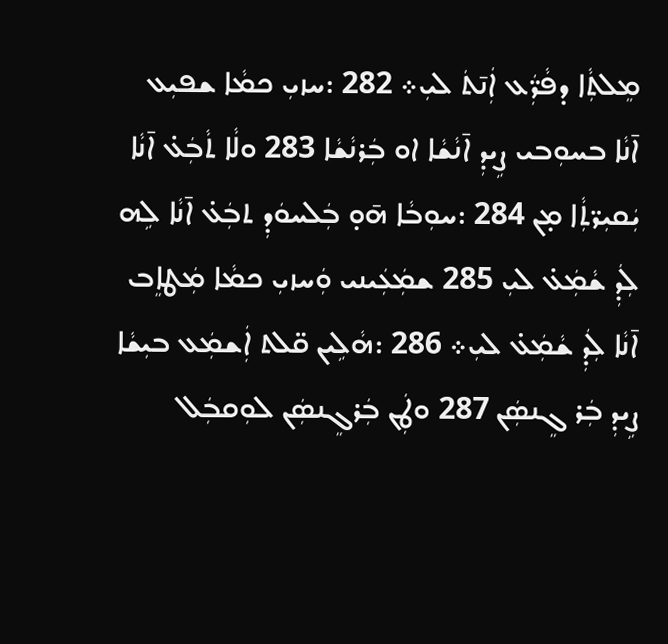ܡܸܠܬܼܵܐ ܕܦܵܪ̈ܲܥ ܐܲܢ̄ܬܿ ܠܝܼ܀ 282 :ܚܙܝܼ ܟܡܵܐ ܫܦܝܼܥ ܐ̄ܢܵܐ ܒܚܘܼܒܝ ܨܹܝܕܼ ܐ̄ܢܵܫܵܐ ܐܘ ܒܲܪܢܵܫܵܐ 283 ܘܠܵܐ ܬܵܒܲܥ̇ ܐ̄ܢܵܐ ܝܲܩܝܼܪ̈ܬܼܵܐ ܡ̣ܢ 284 :ܚܘܼܒܵܐ ܗ̄ܘ̣ ܒܲܠܚܘܿܕܼ ܬܒܲܥ̇ ܐ̄ܢܵܐ ܠܹܗ ܠܲܕܼ ܫܵܡܲܥ̇ ܠܝܼ 285 ܫܡܲܥܲܝܢܝ ܘܲܚܙܝܼ ܟܡܵܐ ܡܲܛܐܸܒ ܐ̄ܢܵܐ ܠܲܕܼ ܫܵܡܲܥ̇ ܠܝܼ܀ 286 :ܗܵܠܹܝܢ ܩ̈ܠܬ ܐܲܫܡܲܥ ܒܝܼܫܵܐ ܨܹܝܕܼ ܒܲܪ ܓܸܢܣܲܢ 287 ܘܛܲܢ ܒܲܪܓܸܢܣܲܢ ܠܘܼܩܒܲܠ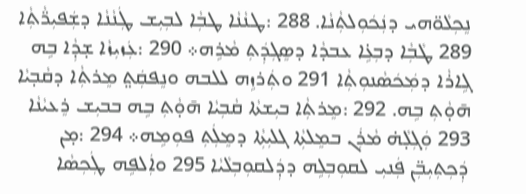ܢܸܟܼܠܵܘ̈ܗܝ ܕܢܲܟܿܘܼܠܬܼܵܢܵܐ. 288 :ܛܢܵܢܵܐ ܛܒܼܵܐ ܠܒܼܝܼܫ ܛܲܢܵܢܵܐ ܕܫܲܦܝܼܪ̈ܵܬܼܵܐ 289 ܛܵܒܼܵܐ ܕܒܼܥܹ̇ܐ ܥܒܕܵܐ ܕܣܸܓܼܕܲܬܼ ܡܵܪܹܗ܀ 290 :ܥܲܙܝܼܙܵܐ ܫ̣ܕܼܵܐ ܒܹܗ ܓܹܐܪܵܐ ܕܡܲܟܿܣܵܢܘܼܬܼܵܐ 291 ܘܬܲܪܙܹܗ ܠܠܒܗ ܘܢܸܦܩܲܬ̤ ܡܸܪܬܼܵܐ ܕܩܵܒ̣ܝܵܐ ܗ̄ܘ̣ܵܬܼ ܒܹܗ. 292 :ܡܸܪܬܼܵܐ ܒܝܼܫܬܵܐ ܩܵܒܼܝܵܐ ܗ̄ܘ̣ܵܬܼ ܒܹܗ ܒܒܝܼܫ ܪܸܥܝܵܢܵܐ 293 ܘܲܓܼܠ̣ܵܗ̇ ܡܵܪܲܢ ܒܡܸܠܬܼܵܐ ܓܠܝܼܬܼܵܐ ܕܡܸܠܲܬܼ ܦܘܼܡܹܗ܀ 294 :ܡ̣ܢ ܕܲܟܼܬܼܝܼܒܼ̈ܢ ܦܲܢܝܼ ܠܩܘܼܒܼܠܹܗ ܕܕܲܠܩܘܼܒܼܠܵܝܵܐ 295 ܘܐܲܠܦܹܗ ܛܲܟܼܣܵܐ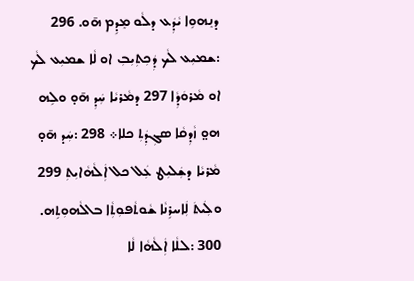ܕܢܸܗܘܹܐ ܝܵܕܲܥ ܕܠܵܘ ܡܸܕܹܡ ܗ̄ܘ. 296 :ܫܡܝܼܥ ܠܵܟ ܕܲܟܼܬܼܝܼܒܼ ܐܘ ܠܵܐ ܫܡܝܼܥ ܠܵܟ ܐܘ ܡܵܪܘܿܕܼܵܐ 297 ܕܡܵܪܝܵܐ ܚܲܕܼ ܗ̄ܘ̣ ܘܠܹܗ ܗܘ̤ ܙܵܕܼܩܵܐ ܣܓܼܕܲܬܼ ܟܠܐ܀ 298 :ܚܲܕ ܗ̄ܘ̣ ܡܵܪܝܵܐ ܕܫܲܠܝܼܛ ܥܲܠ ܟܠ ܐܲܠܵܗܵܐܝܼܬܼ 299 ܘܠܲܝܬܿ ܠܲܐܚܪܹܢܵܐ ܫܵܘܬܵܦܘܼܬܼܵܐ ܒܐܠܵܗܘܼܬܹܗ. 300 :ܠܠܵܐ ܐܲܠܵܗܵܐ ܠܵܐ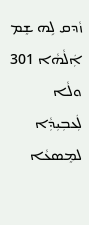ܙܵܕܩ ܠܹܗ ܫܸܡ ܐܲܠܵܗܵܐ 301 ܘܠܵܐ ܠܲܥܒܼܝܼܕܼܵܐ ܠܡܸܣܥܵܐ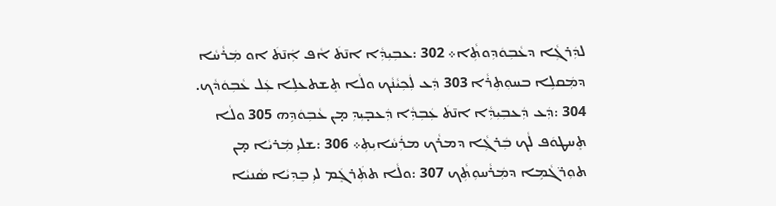ܠܕܲܪܓܼܵܐ ܕܥܵܒܼܘܿܕܼܘܬܼܵܐ܀ 302 :ܥܒܼܝܼܕܼܵܐ ܐܢ̄ܬܿ ܐܵܦ ܐܲܢ̄ܬܿ ܐܘ ܡܲܪܵܚܵܐ ܕܡܲܩܠܹܐ ܒܚܘܼܬܼܪܵܐ 303 ܕܲܥ ܠܲܟܼܝܵܢܵܟ ܘܠܵܐ ܬܸܫܬܥܠܹܐ ܥܲܠ ܥܵܒܼܘܿܕܵܟ. 304 :ܕܲܥ ܕܲܥܒܼܝܼܕܼܵܐ ܐܢ̄ܬܿ ܥܲܒܼܕܼܵܐ ܕܲܥܒ̣ܝܼܕܼ ܡ̣ܢ ܥܵܒܼܘܿܕܹܗ 305 ܘܠܵܐ ܬܸܚܛܘܿܦ ܠܵܟ ܒܲܪܓܼܵܐ ܕܡܪܵܟ ܡܪܲܚܵܐܝܼܬܼ܀ 306 :ܫܠܝܼ ܡܲܪܝܵܐ ܡ̣ܢ ܬܘܼܪ݁ܓܵܡܹܐ ܕܡܲܪܵܚܘܼܬܼܵܟ 307 :ܘܠܵܐ ܬܬܲܪܓܸܿܡ ܠܝܼ ܒܸܕܼܝܵܐ ܣܵܢܝܵܐ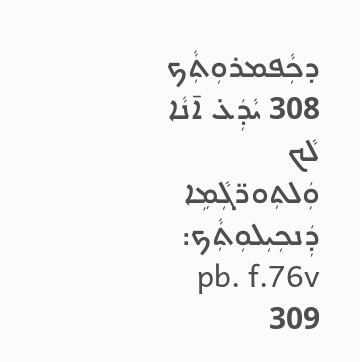ܕܟܼܵܦܡܪܘܼܬܼܵܟ 308 ܝܵܕܲܥ̇ ܐ̄ܢܵܐ ܠܵܟ ܘܲܠܬܼܘܪ̈ܓܼܵܡܹܐ ܕܲܢܟܼܝܼܠܘܼܬܼܵܟ: pb. f.76v 309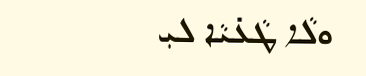ܘܠܵܐ ܛܵܥ̇ܝܵܐ ܠܝܼ